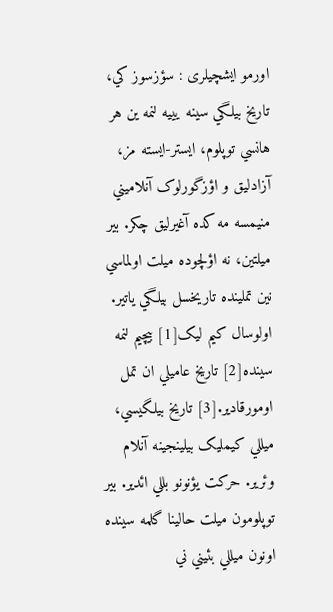اورمو ایشچیلری : سؤزسوز کي، تاريخ بيلگي سينه يييه لنمه ين هر هانسي توپلوم، ايستر-ايسته مز، آزادليق و اؤزگورلوک آنلاميني منيمسه مه کده آغيرليق چکر. بير ميلتين، نه اؤلچوده ميلت اولماسي نين تملينده تاريخسل بيلگي ياتير. اولوسال کيم ليک[1] بيچيم لنمه سينده[2] تاريخ عاميلي ان تمل اومورقادير.[3] تاريخ بيلگيسي، ميللي کيمليک بيلينجينه آنلام وئرير. حرکت يؤنونو بللي ائدير. بير توپلومون ميلت حالينا گلمه سينده اونون ميللي بئيني ني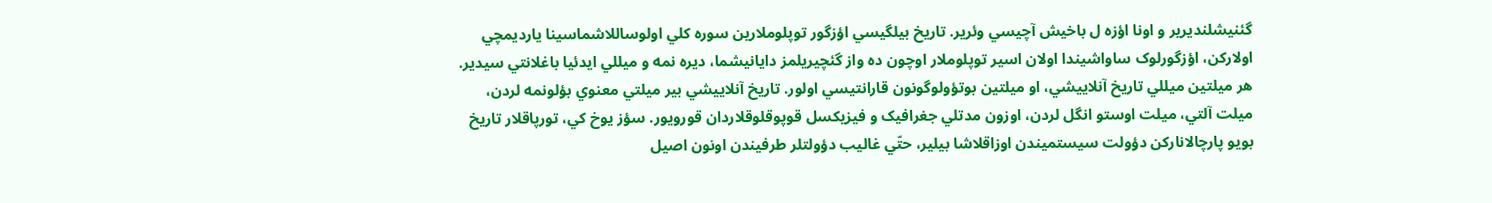گئنيشلنديرير و اونا اؤزه ل باخيش آچيسي وئرير. تاريخ بيلگيسي اؤزگور توپلوملارين سوره کلي اولوساللاشماسينا يارديمچي اولارکن، اؤزگورلوک ساواشيندا اولان اسير توپلوملار اوچون ده واز گئچيريلمز دايانيشما، ديره نمه و ميللي ايدئيا باغلانتي سيدير. هر ميلتين ميللي تاريخ آنلاييشي، او ميلتين بوتؤولوگونون قارانتيسي اولور. تاريخ آنلاييشي بير ميلتي معنوي بؤلونمه لردن، ميلت آلتي، ميلت اوستو انگل لردن، اوزون مدتلي جغرافيک و فيزيکسل قوپوقلوقلاردان قورويور. سؤز يوخ کي، تورپاقلار تاريخ بويو پارچالانارکن دؤولت سيستميندن اوزاقلاشا بيلير، حتّي غاليب دؤولتلر طرفيندن اونون اصيل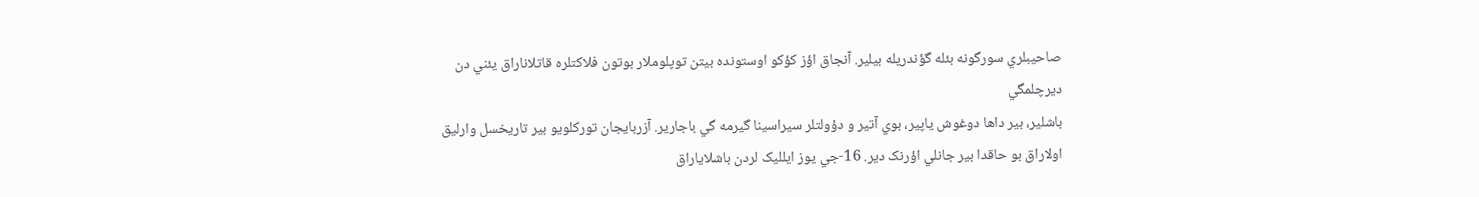صاحيبلري سورگونه بئله گؤندريله بيلير. آنجاق اؤز کؤکو اوستونده بيتن توپلوملار بوتون فلاکتلره قاتلاناراق يئني دن ديرچلمگي
باشلير، بير داها دوغوش ياپير، بوي آتير و دؤولتلر سيراسينا گيرمه گي باجارير. آزربايجان تورکلويو بير تاريخسل وارليق اولاراق بو حاقدا بير جانلي اؤرنک دير. 16-جي يوز ايلليک لردن باشلاياراق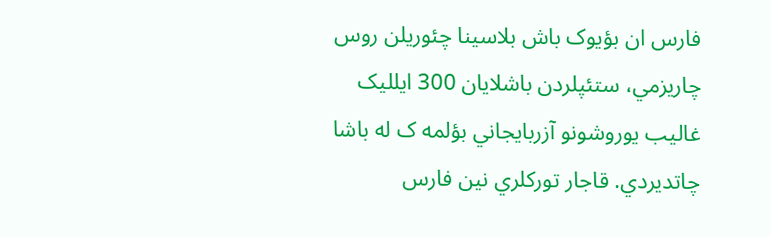فارس ان بؤيوک باش بلاسينا چئوريلن روس چاريزمي، ستئپلردن باشلايان 300 ايلليک غاليب يوروشونو آزربايجاني بؤلمه ک له باشا چاتديردي. قاجار تورکلري نين فارس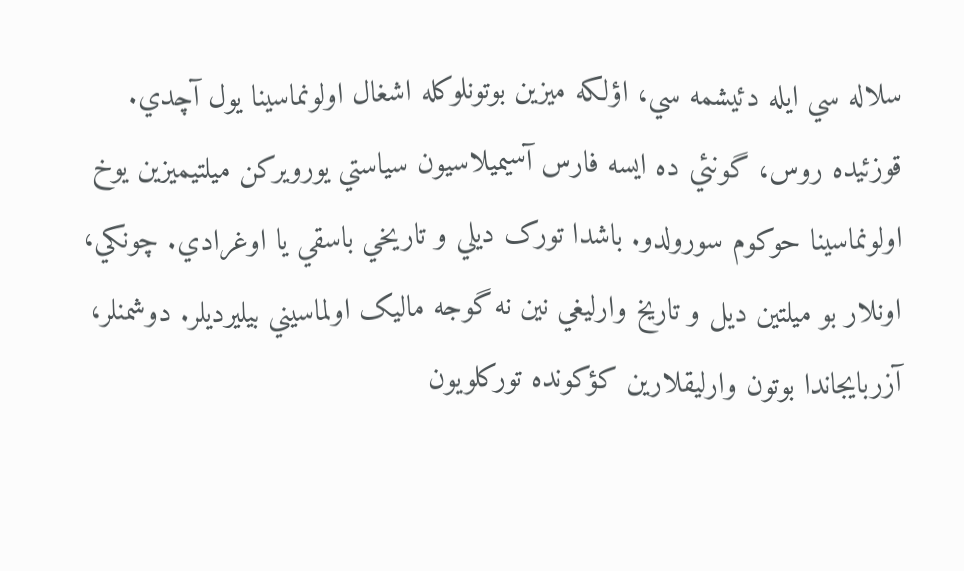سلاله سي ايله دئيشمه سي، اؤلکه ميزين بوتونلوکله اشغال اولونماسينا يول آچدي. قوزئيده روس، گونئي ده ايسه فارس آسيميلاسيون سياستي يورويرکن ميلتيميزين يوخ اولونماسينا حوکوم سورولدو. باشدا تورک ديلي و تاريخي باسقي يا اوغرادي. چونکي، اونلار بو ميلتين ديل و تاريخ وارليغي نين نه گوجه ماليک اولماسيني بيليرديلر. دوشمنلر، آزربايجاندا بوتون وارليقلارين کؤکونده تورکلويون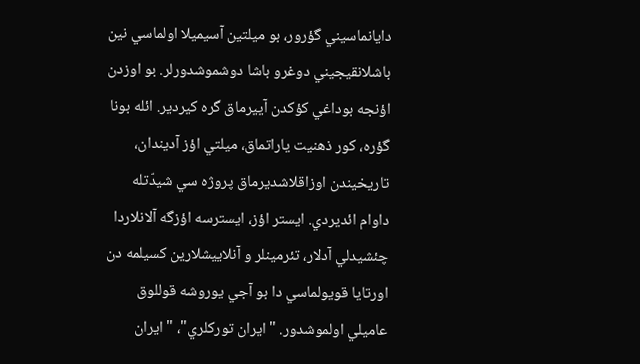دايانماسيني گؤرور، بو ميلتين آسيميلا اولماسي نين باشلانقيجيني دوغرو باشا دوشموشدورلر. بو اوزدن اؤنجه بوداغي کؤکدن آييرماق گره کيردير. ائله بونا گؤره، کور ذهنيت ياراتماق، ميلتي اؤز آديندان، تاريخيندن اوزاقلاشديرماق پروژه سي شيدّتله داوام ائديردي. ايستر اؤز، ايسترسه اؤزگه آلانلاردا چئشيدلي آدلار، تئرمينلر و آنلاييشلارين کسيلمه دن اورتايا قويولماسي دا بو آجي يوروشه قوللوق عاميلي اولموشدور. "ايران تورکلري"، " ايران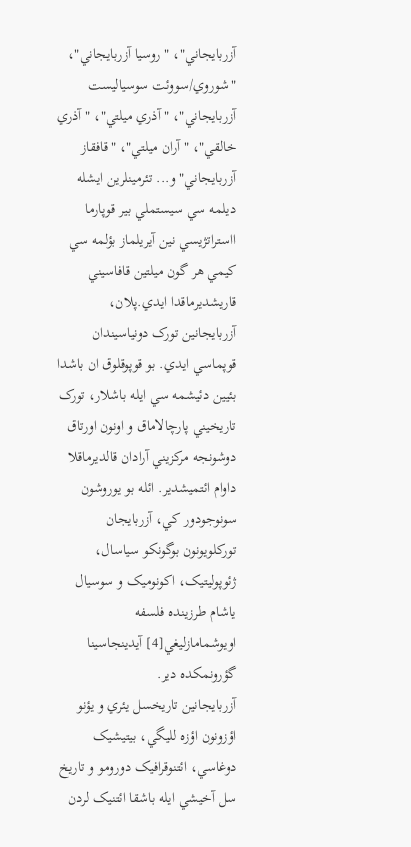آزربايجاني"، " روسيا آزربايجاني"، "شوروي/سووئت سوسياليست آزربايجاني"، " آذري ميلتي"، "آذري خالقي"، "آران ميلتي"، "قافقاز آزربايجاني" و... تئرمينلرين ايشله ديلمه سي سيستملي بير قوپارما ااستراتژيسي نين آيريلماز بؤلمه سي کيمي هر گون ميلتين قافاسيني قاريشديرماقدا ايدي.پلان، آزربايجانين تورک دونياسيندان قوپماسي ايدي. بو قوپوقلوق ان باشدا بئيين دئيشمه سي ايله باشلار، تورک تاريخيني پارچالاماق و اونون اورتاق دوشونجه مرکزيني آرادان قالديرماقلا داوام ائتميشدير. ائله بو يوروشون سونوجودور کي، آزربايجان تورکلويونون بوگونکو سياسال، ژئوپوليتيک، اکونوميک و سوسيال ياشام طرزينده فلسفه اويوشمامازليغي[4] آيدينجاسينا گؤرونمکده دير.
آزربايجانين تاريخسل يئري و يؤنو
اؤزونون اؤزه لليگي، بيتيشيک دوغاسي، ائتنوقرافيک دورومو و تاريخ سل آخيشي ايله باشقا ائتنيک لردن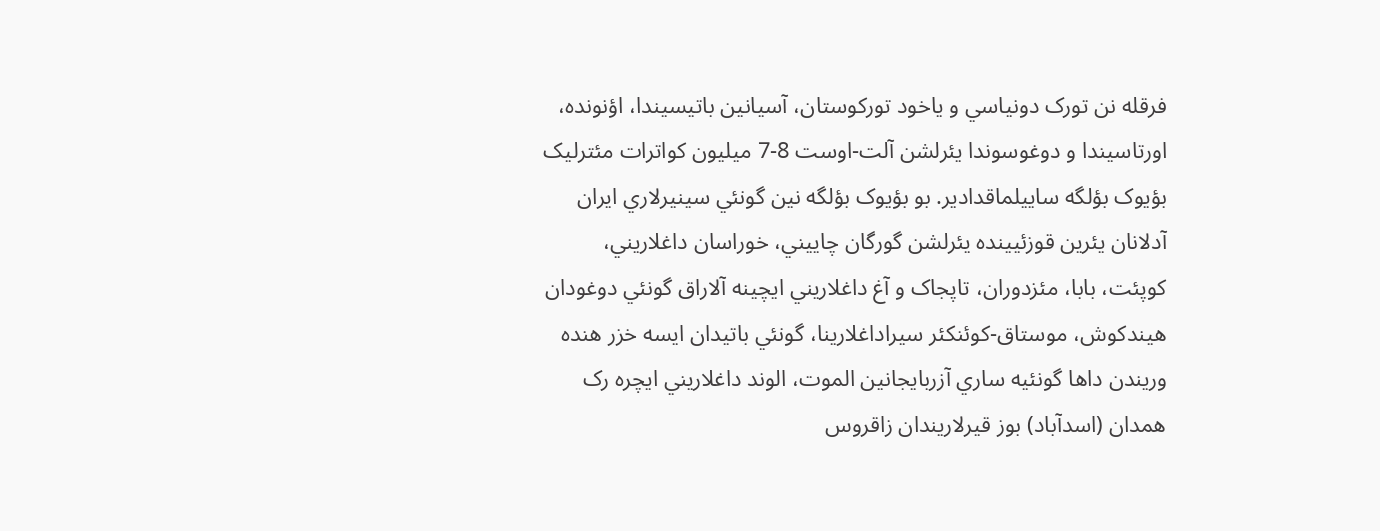فرقله نن تورک دونياسي و ياخود تورکوستان، آسيانين باتيسيندا، اؤنونده، اورتاسيندا و دوغوسوندا يئرلشن آلت-اوست 8-7 ميليون کواترات مئترليک بؤيوک بؤلگه ساييلماقدادير. بو بؤيوک بؤلگه نين گونئي سينيرلاري ايران آدلانان يئرين قوزئيينده يئرلشن گورگان چاييني، خوراسان داغلاريني، کوپئت، بابا، مئزدوران، تاپجاک و آغ داغلاريني ايچينه آلاراق گونئي دوغودان هيندکوش، موستاق-کوئنکئر سيراداغلارينا، گونئي باتيدان ايسه خزر هنده وريندن داها گونئيه ساري آزربايجانين الموت، الوند داغلاريني ايچره رک همدان (اسدآباد) بوز قيرلاريندان زاقروس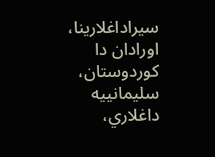سيراداغلارينا، اورادان دا کوردوستان، سليمانييه داغلاري،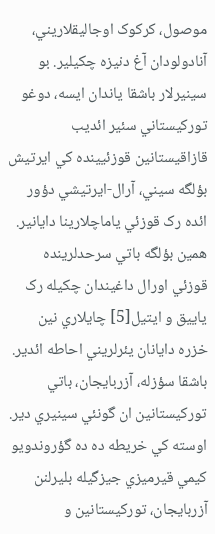موصول، کرکوک اوجاليقلاريني، آنادولودان آغ دنيزه چکيلير. بو سينيرلار باشقا ياندان ايسه، دوغو تورکيستاني سئير ائديب قازاقيستانين قوزئيينده کي ايرتيش بؤلگه سيني، آرال-ايرتيشي دؤور ائده رک قوزئي ياماچلارينا دايانير. همين بؤلگه باتي سرحدلرينده قوزئي اورال داغيندان چکيله رک ياييق و ايتيل[5] چايلاري نين خزره دايانان يئرلريني احاطه ائدير.
باشقا سؤزله، آزربايجان، باتي تورکيستانين ان گونئي سينيري دير. اوسته کي خريطه ده ده گؤروندويو کيمي قيرميزي جيزگيله بليرلنن آزربايجان، تورکيستانين و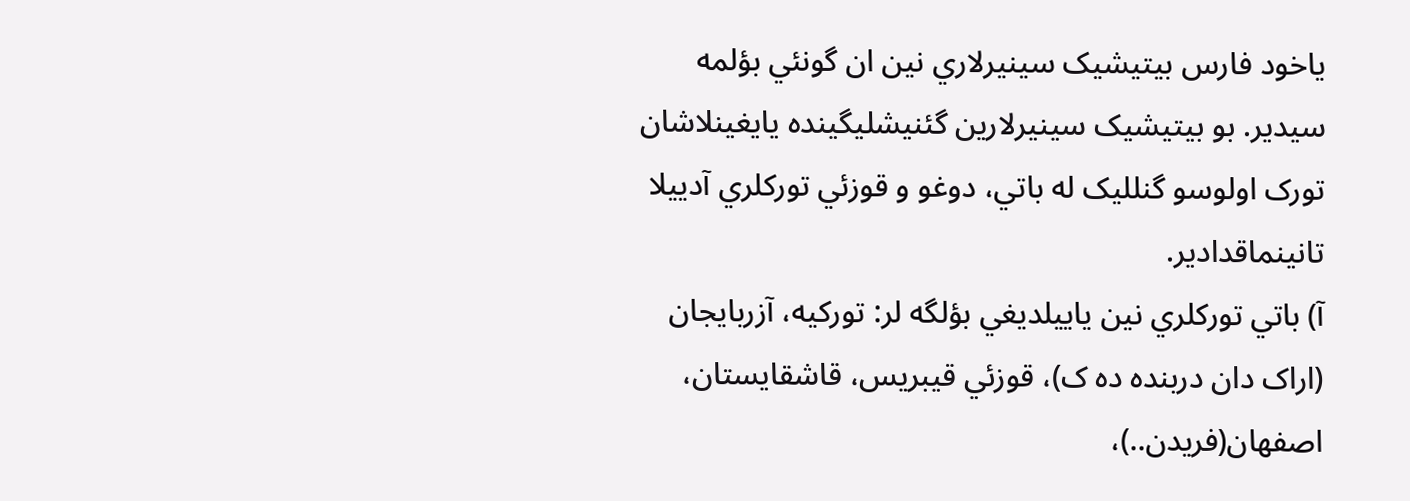ياخود فارس بيتيشيک سينيرلاري نين ان گونئي بؤلمه سيدير. بو بيتيشيک سينيرلارين گئنيشليگينده يايغينلاشان تورک اولوسو گنلليک له باتي، دوغو و قوزئي تورکلري آدييلا تانينماقدادير.
آ) باتي تورکلري نين ياييلديغي بؤلگه لر: تورکيه، آزربايجان (اراک دان دربنده ده ک)، قوزئي قيبريس، قاشقايستان، اصفهان(فريدن..)،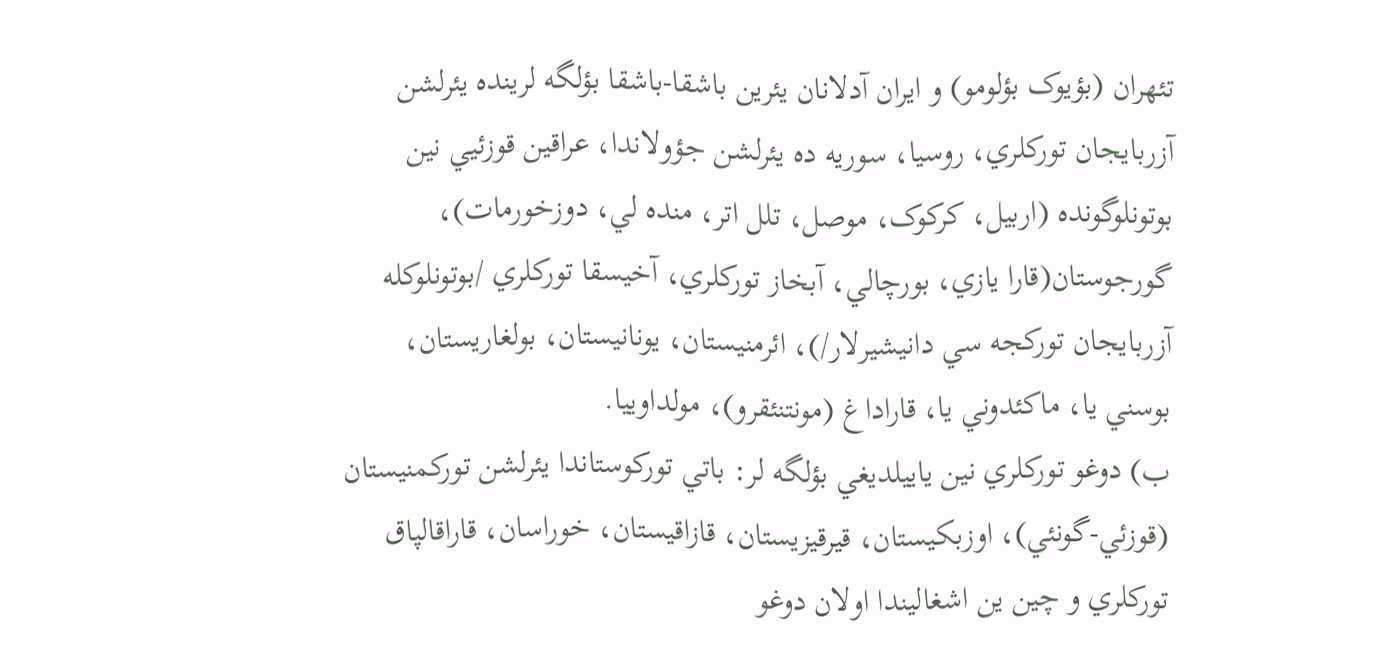تئهران (بؤيوک بؤلومو) و ايران آدلانان يئرين باشقا-باشقا بؤلگه لرينده يئرلشن آزربايجان تورکلري، روسيا، سوريه ده يئرلشن جؤولاندا، عراقين قوزئيي نين بوتونلوگونده (اربيل، کرکوک، موصل، تلل اتر، منده لي، دوزخورمات)، گورجوستان(قارا يازي، بورچالي، آبخاز تورکلري، آخيسقا تورکلري /بوتونلوکله آزربايجان تورکجه سي دانيشيرلار/)، ائرمنيستان، يونانيستان، بولغاريستان، بوسني يا، ماکئدوني يا، قاراداغ (مونتنئقرو)، مولداوييا.
ب) دوغو تورکلري نين ياييلديغي بؤلگه لر: باتي تورکوستاندا يئرلشن تورکمنيستان (قوزئي-گونئي)، اوزبکيستان، قيرقيزيستان، قازاقيستان، خوراسان، قاراقالپاق تورکلري و چين ين اشغاليندا اولان دوغو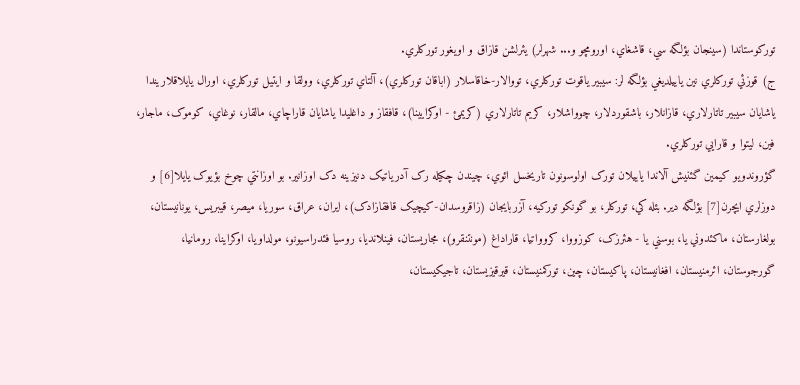تورکوستاندا (سينجان بؤلگه سي، قاشغاي، اورومچو و... شهرلر) يئرلشن قازاق و اويغور تورکلري.
ج) قوزئي تورکلري نين ياييلديغي بؤلگه لر: سيبير ياقوت تورکلري، تووالار-خاقاسلار (اباقان تورکلري)، آلتاي تورکلري، وولقا و ايتيل تورکلري، اورال يايلاقلاريندا ياشايان سيبير تاتارلاري، قازانلار، باشقوردلار، چوواشلار، کريم تاتارلاري (کريمئ - اوکرايينا)، قافقاز و داغليدا ياشايان قاراچاي، مالقار، نوغاي، کوموک، ماجار، فين، ليتوا و قارايي تورکلري.
گؤروندويو کيمين گئنيش آلاندا ياييلان تورک اولوسونون تاريخسل ائوي، چيندن چکيله رک آدرياتيک دنيزينه دک اوزانير. بو اوزانتي چوخ بؤيوک يايلا[6] و دوزلري ايچرن[7] بؤلگه دير. بئله کي، تورکلر، بو گونکو تورکيه، آزربايجان (زاقروسدان-کيچيک قافقازادک)، ايران، عراق، سوريا، ميصر، قيبريس، يونانيستان، بولغارستان، ماکئدوني يا، بوسني يا - هئرزک، کوزووا، کروواتيا، قاراداغ (مونتنقرو)، مجاريستان، فينلانديا، روسيا فئدراسيونو، مولداويا، اوکراينا، رومانيا، گورجوستان، ائرمنيستان، افغانيستان، پاکيستان، چين، تورکمنيستان، قيرقيزيستان، تاجيکيستان،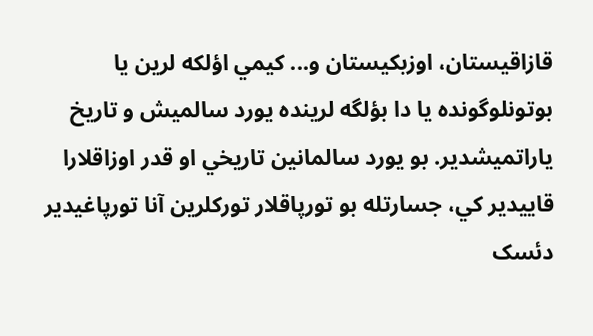قازاقيستان، اوزبکيستان و... کيمي اؤلکه لرين يا بوتونلوگونده يا دا بؤلگه لرينده يورد سالميش و تاريخ ياراتميشدير. بو يورد سالمانين تاريخي او قدر اوزاقلارا قاييدير کي، جسارتله بو تورپاقلار تورکلرين آنا تورپاغيدير دئسک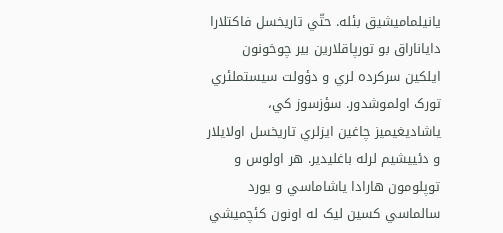يانيلماميشيق بئله. حتّي تاريخسل فاکتلارا داياناراق بو تورپاقلارين بير چوخونون ايلکين سرکرده لري و دؤولت سيستملئري تورک اولموشدور. سؤزسوز کي، ياشاديغيميز چاغين ايزلري تاريخسل اولايلار و دئييشيم لرله باغليدير. هر اولوس و توپلومون هارادا ياشاماسي و يورد سالماسي کسين ليک له اونون کئچميشي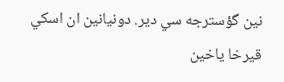نين گؤسترجه سي دير. دونيانين ان اسکي قيرخا ياخين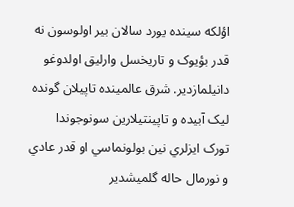اؤلکه سينده يورد سالان بير اولوسون نه قدر بؤيوک و تاريخسل وارليق اولدوغو دانيلمازدير. شرق عالمينده تاپيلان گونده ليک آبيده و تاپينتيلارين سونوجوندا تورک ايزلري نين بولونماسي او قدر عادي و نورمال حاله گلميشدير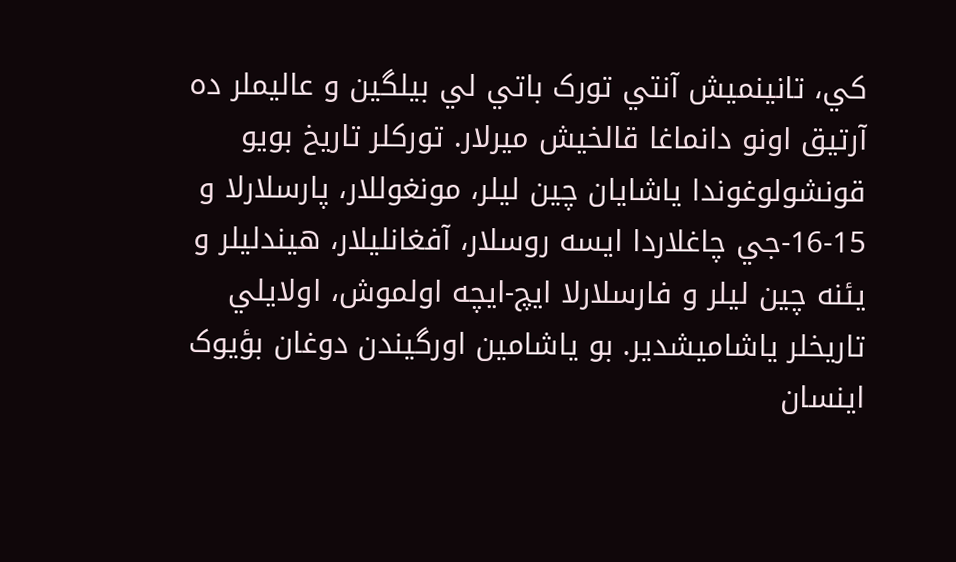کي، تانينميش آنتي تورک باتي لي بيلگين و عاليملر ده آرتيق اونو دانماغا قالخيش ميرلار. تورکلر تاريخ بويو قونشولوغوندا ياشايان چين ليلر، مونغوللار، پارسلارلا و 15-16-جي چاغلاردا ايسه روسلار، آفغانليلار، هيندليلر و يئنه چين ليلر و فارسلارلا ايچ-ايچه اولموش، اولايلي تاريخلر ياشاميشدير. بو ياشامين اورگيندن دوغان بؤيوک اينسان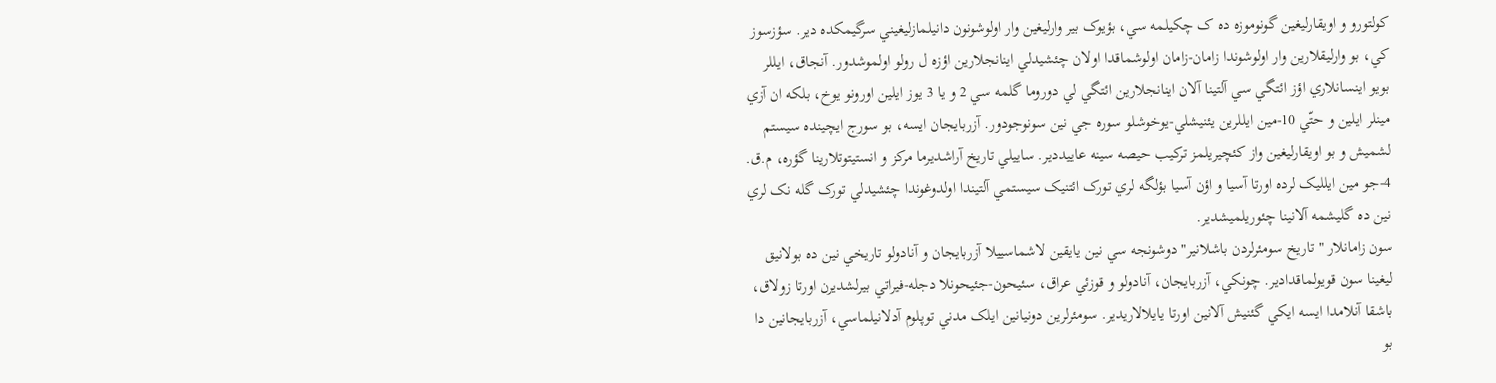کولتورو و اويقارليغين گونوموزه ده ک چکيلمه سي، بؤيوک بير وارليغين وار اولوشونون دانيلمازليغيني سرگيمکده دير. سؤزسوز کي، بو وارليقلارين وار اولوشوندا زامان-زامان اولوشماقدا اولان چئشيدلي اينانجلارين اؤزه ل رولو اولموشدور. آنجاق، ايللر بويو اينسانلاري اؤز ائتگي سي آلتينا آلان اينانجلارين ائتگي لي دوروما گلمه سي 2 و يا 3 يوز ايلين اورونو يوخ، بلکه ان آزي مينلر ايلين و حتّي 10-مين ايللرين يئنيشلي-يوخوشلو سوره جي نين سونوجودور. آزربايجان ايسه، بو سورج ايچينده سيستم لشميش و بو اويقارليغين واز کئچيريلمز ترکيب حيصه سينه عاييددير. ساييلي تاريخ آراشديرما مرکز و انستيتوتلارينا گؤره، م.ق. 4-جو مين ايلليک لرده اورتا آسيا و اؤن آسيا بؤلگه لري تورک ائتنيک سيستمي آلتيندا اولدوغوندا چئشيدلي تورک گله نک لري نين ده گليشمه آلانينا چئوريلميشدير.
سون زامانلار "تاريخ سومئرلردن باشلانير" دوشونجه سي نين يايقين لاشماسييلا آزربايجان و آنادولو تاريخي نين ده بولانيق ليغينا سون قويولماقدادير. چونکي، آزربايجان، آنادولو و قوزئي عراق، سئيحون-جئيحونلا دجله-فيراتي بيرلشديرن اورتا زولاق، باشقا آنلامدا ايسه ايکي گئنيش آلانين اورتا يايلالاريدير. سومئرلرين دونيانين ايلک مدني توپلوم آدلانيلماسي، آزربايجانين دا بو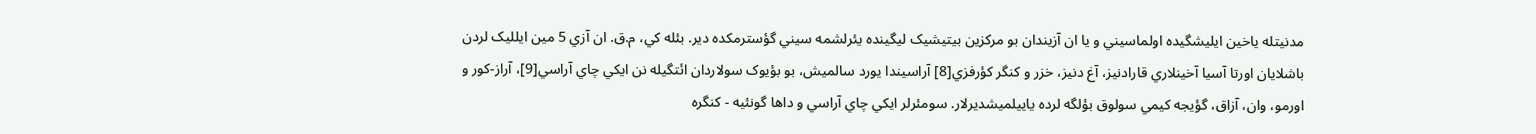مدنيتله ياخين ايليشگيده اولماسيني و يا ان آزيندان بو مرکزين بيتيشيک ليگينده يئرلشمه سيني گؤسترمکده دير. بئله کي، م.ق. ان آزي 5 مين ايلليک لردن باشلايان اورتا آسيا آخينلاري قارادنيز، آغ دنيز، خزر و کنگر کؤرفزي[8] آراسيندا يورد سالميش، بو بؤيوک سولاردان ائتگيله نن ايکي چاي آراسي[9]، آراز-کور و اورمو، وان، آزاق، گؤيجه کيمي سولوق بؤلگه لرده ياييلميشديرلار. سومئرلر ايکي چاي آراسي و داها گونئيه - کنگره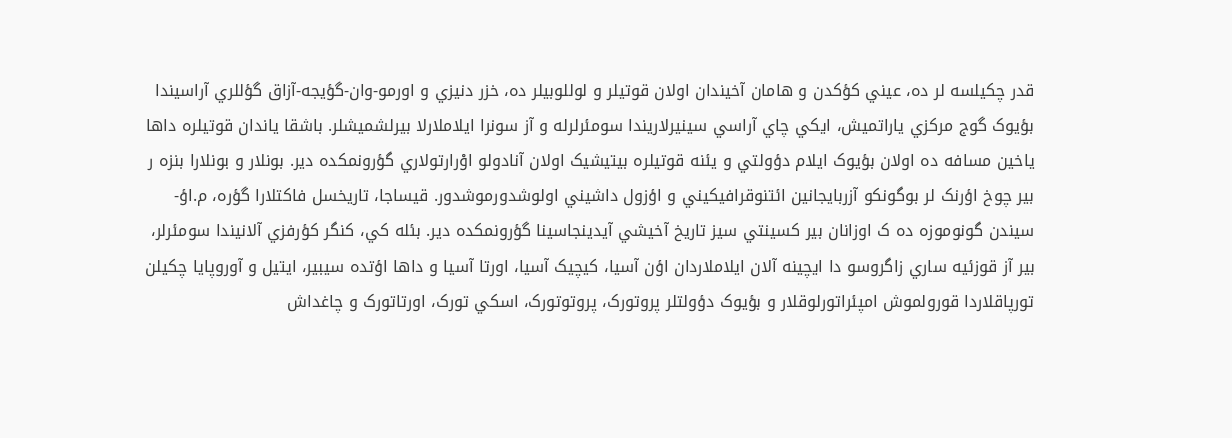قدر چکيلسه لر ده، عيني کؤکدن و هامان آخيندان اولان قوتيلر و لوللوبيلر ده، خزر دنيزي و اورمو-وان-گؤيجه-آزاق گؤللري آراسيندا بؤيوک گوج مرکزي ياراتميش، ايکي چاي آراسي سينيرلاريندا سومئرلرله و آز سونرا ايلاملارلا بيرلشميشلر. باشقا ياندان قوتيلره داها ياخين مسافه ده اولان بؤيوک ايلام دؤولتي و يئنه قوتيلره بيتيشيک اولان آنادولو اوْرارتولاري گؤرونمکده دير. بونلار و بونلارا بنزه ر بير چوخ اؤرنک لر بوگونکو آزربايجانين ائتنوقرافيکيني و اؤزول داشيني اولوشدورموشدور. قيساجا، تاريخسل فاکتلارا گؤره، م.اؤ-سيندن گونوموزه ده ک اوزانان بير کسينتي سيز تاريخ آخيشي آيدينجاسينا گؤرونمکده دير. بئله کي، کنگر کؤرفزي آلانيندا سومئرلر، بير آز قوزئيه ساري زاگروسو دا ايچينه آلان ايلاملاردان اؤن آسيا، کيچيک آسيا، اورتا آسيا و داها اؤتده سيبير، ايتيل و آوروپايا چکيلن تورپاقلاردا قورولموش امپئراتورلوقلار و بؤيوک دؤولتلر پروتورک، پروتوتورک، اسکي تورک، اورتاتورک و چاغداش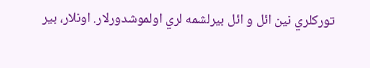تورکلري نين ائل و ائل بيرلشمه لري اولموشدورلار. اونلار، بير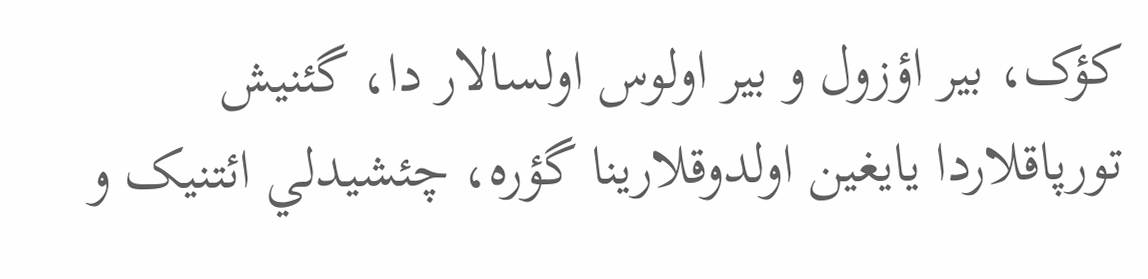کؤک، بير اؤزول و بير اولوس اولسالار دا، گئنيش تورپاقلاردا يايغين اولدوقلارينا گؤره، چئشيدلي ائتنيک و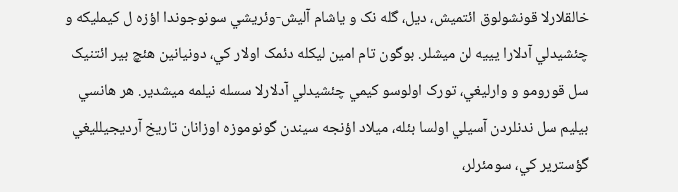خالقلارلا قونشولوق ائتميش، ديل، گله نک و ياشام آليش-وئريشي سونوجوندا اؤزه ل کيمليکه و چئشيدلي آدلارا يييه لن ميشلر. بوگون تام امين ليکله دئمک اولار کي، دونيانين هئچ بير ائتنيک سل قورومو و وارليغي، تورک اولوسو کيمي چئشيدلي آدلارلا سسله نيلمه ميشدير. هر هانسي بيليم سل ندنلردن آسيلي اولسا بئله، ميلاد اؤنجه سيندن گونوموزه اوزانان تاريخ آرديجيلليغي گؤسترير کي، سومئرلر،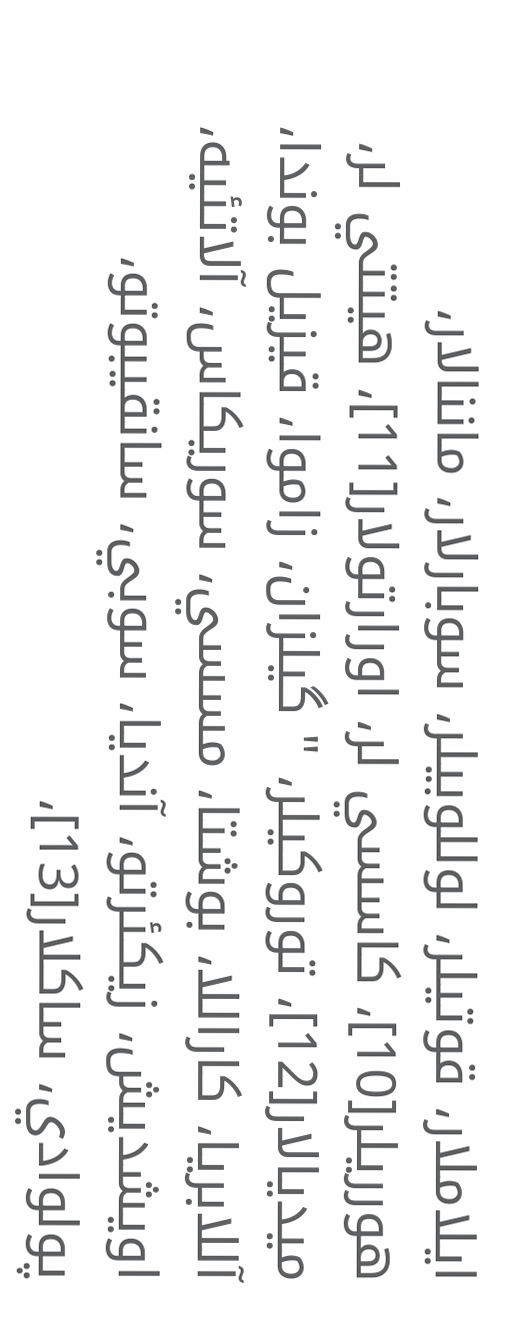ايلاملار، قوتيلر، لوللوبيلر، سوبارلار، ماننالار، هورريلر[10]، کاسسي لر، اورارتولار[11]، هيتتي لر، ميديالار[12]، توروکيلر، " گيلزان، زاموا، قيزيل بوندا، آللابريا، کاراللا، بوشتا، مسسي، سوريکاس، آلاتئيه، اويشديش، زيکئرتو، آنديا، سوبي، سانقيبوتو، پولوادي، ساکلار[13]،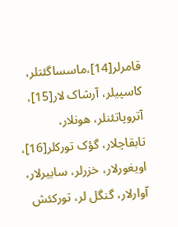قامرلر[14]،ماسساگئتلر، کاسپيلر، آرشاک لار[15]، آتروپاتئنلر، هونلار، تابقاچلار، گؤک تورکلر[16]، اويغورلار، خزرلر، سابيرلار، آوارلار، گنگل لر، تورکئش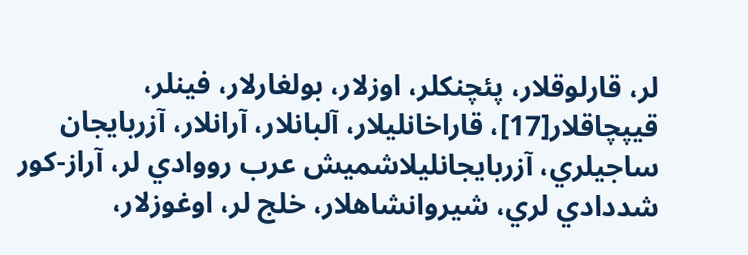لر، قارلوقلار، پئچنکلر، اوزلار، بولغارلار، فينلر، قيپچاقلار[17]، قاراخانليلار، آلبانلار، آرانلار، آزربايجان ساجيلري، آزربايجانليلاشميش عرب رووادي لر، آراز-کور شددادي لري، شيروانشاهلار، خلج لر، اوغوزلار،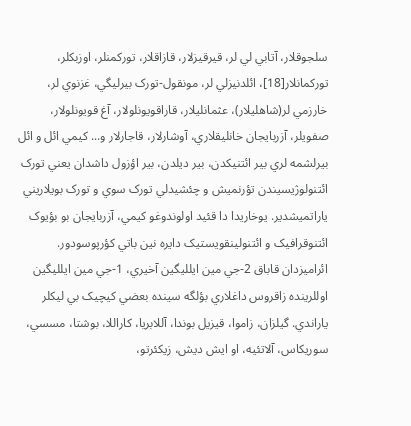سلجوقلار، آتابي لي لر، قيرقيزلار، قازاقلار، تورکمنلر، اوزبکلر، تورکمانلار[18]، ائلدنيزلي لر، مونقول-تورک بيرليگي، غزنوي لر، خارزمي لر(شاهليلار)، عثمانليلار، قاراقويونلولار، آغ قويونلولار، صفويلر، آزربايجان خانليقلاري، آوشارلار، قاجارلار و... کيمي ائل و ائل بيرلشمه لري بير ائتنيکدن، بير ديلدن، بير اؤزول داشدان يعني تورک ائتنولوژيسيندن تؤرنميش و چئشيدلي تورک سوي و تورک بويلاريني ياراتميشدير. يوخاريدا دا قئيد اولوندوغو کيمي، آزربايجان بو بؤيوک ائتنوقرافيک و ائتنولينقويستيک دايره نين باتي کؤرپوسودور.
ائراميزدان قاباق 2-جي مين ايلليگين آخيري، 1-جي مين ايلليگين اوللرينده زاقروس داغلاري بؤلگه سينده بعضي کيچيک بي ليکلر ياراندي. گيلزان، زاموا، قيزيل بوندا، آللابريا، کاراللا، بوشتا، مسسي، سوريکاس، آلاتئيه، او ايش ديش، زيکئرتو،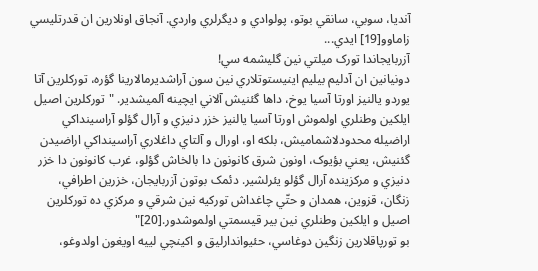آنديا، سوبي، سانقي بوتو، پولوادي و ديگرلري واردي. آنجاق اونلارين ان قدرتليسي زاماوو[19] ايدي...
آزربايجاندا تورک ميلتي نين گليشمه سي!
دونيانين ان آدليم بيليم اينيستوتلاري نين سون آراشديرمالارينا گؤره، تورکلرين آتا يوردو يالنيز اورتا آسيا يوخ، داها گئنيش آلاني ايچينه آلميشدير. "تورکلرين اصيل ايلکين وطنلري اولموش اورتا آسيا يالنيز خزر دنيزي و آرال گؤلو آراسينداکي اراضيله محدودلاشماميش، بلکه او، اورال و آلتاي داغلاري آراسينداکي اراضيدن گئنيش، يعني بؤيوک، اونون شرق کانونون دا بالخاش گؤلو، غرب کانونون دا خزر دنيزي و مرکزينده آرال گؤلو يئرلشير. دئمک بوتون آزربايجان، خزرين اطرافي، زنگان، قزوين، همدان و حتّي چاغداش تورکيه نين شرقي و مرکزي ده تورکلرين اصيل و ايلکين وطنلري نين بير قيسمتي اولموشدور.[20]"
بو تورپاقلارين زنگين دوغاسي، حئيواندارليق و اکينچي لييه اويغون اولدوغو،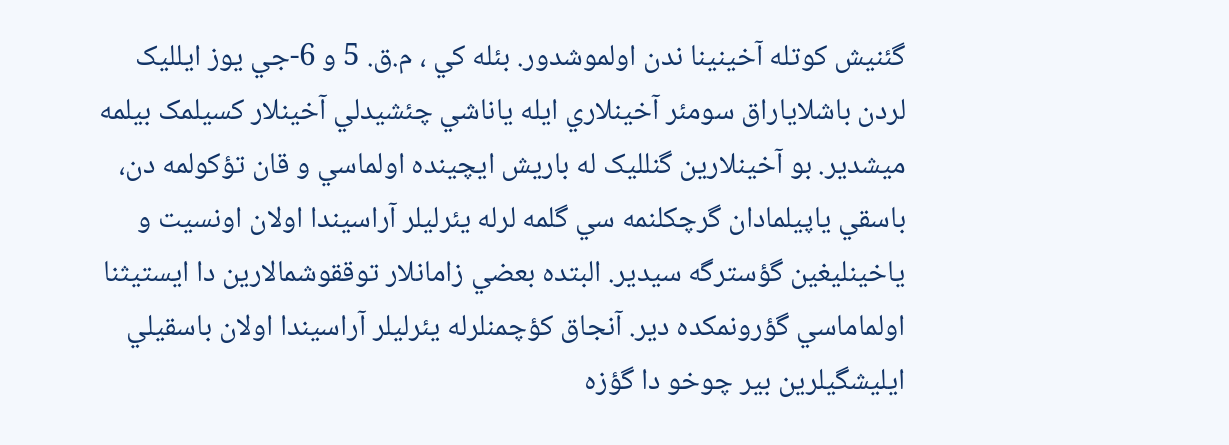گئنيش کوتله آخينينا ندن اولموشدور. بئله کي ، م.ق. 5 و 6-جي يوز ايلليک لردن باشلاياراق سومئر آخينلاري ايله ياناشي چئشيدلي آخينلار کسيلمک بيلمه ميشدير. بو آخينلارين گنلليک له باريش ايچينده اولماسي و قان تؤکولمه دن، باسقي ياپيلمادان گرچکلنمه سي گلمه لرله يئرليلر آراسيندا اولان اونسيت و ياخينليغين گؤسترگه سيدير. البتده بعضي زامانلار توققوشمالارين دا ايستيثنا اولماماسي گؤرونمکده دير. آنجاق کؤچمنلرله يئرليلر آراسيندا اولان باسقيلي ايليشگيلرين بير چوخو دا گؤزه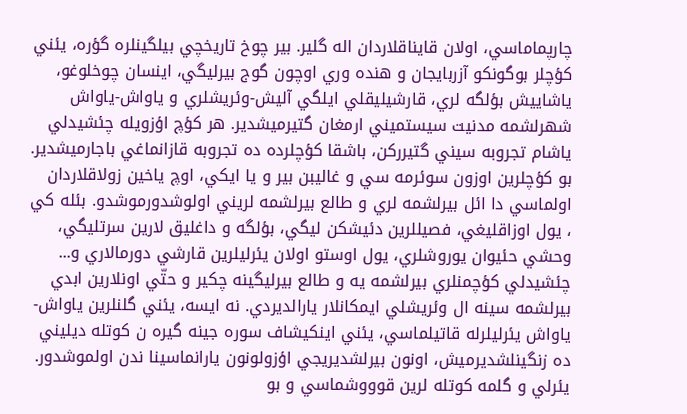چارپماماسي، اولان قايناقلاردان اله گلير. بير چوخ تاريخچي بيلگينلره گؤره، يئني کؤچلر بوگونکو آزربايجان و هنده وري اوچون گوج بيرليگي، اينسان چوخلوغو، ياشاييش بؤلگه لري، قارشيليقلي ايلگي آليش-وئريشلري و ياواش-ياواش شهرلشمه مدنيت سيستميني ارمغان گتيرميشدير. هر کؤچ اؤزويله چئشيدلي ياشام تجروبه سيني گتيررکن، باشقا کؤچلرده ده تجروبه قازانماغي باجارميشدير. بو کؤچلرين اوزون سوئرمه سي و غاليبن بير و يا ايکي، اوچ ياخين زولاقلاردان اولماسي دا ائل بيرلشمه لري و طالع بيرلشمه لريني اولوشدورموشدو. بئله کي ، يول اوزاقليغي، فصيللرين دئيشکن ليگي، بؤلگه و داغليق لارين سرتليگي، وحشي حئيوان يوروشلري، يول اوستو اولان يئرليلرين قارشي دورمالاري و... چئشيدلي کؤچمنلري بيرلشمه يه و طالع بيرليگينه چکير و حتّي اونلارين ابدي بيرلشمه سينه ال وئريشلي ايمکانلار يارالديردي. نه ايسه، يئني گلنلرين ياواش-ياواش يئرليلرله قاتيلماسي، يئني اينکيشاف سوره جينه گيره ن کوتله ديليني ده زنگينلشديرميش، اونون بيرلشديريجي اؤزولونون يارانماسينا ندن اولموشدور. يئرلي و گلمه کوتله لرين قوووشماسي و بو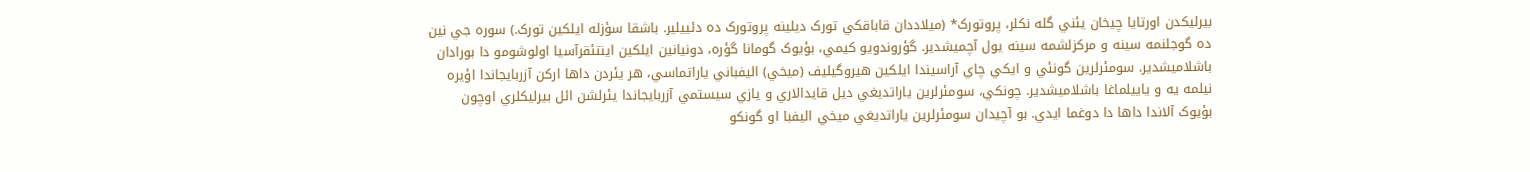بيرليکدن اورتايا چيخان يئني گله نكلر، پروتورک* (ميلاددان قاباقکي تورک ديلينه پروتورک ده دئييلير. باشقا سؤزله ايلکين تورک.) سوره جي نين ده گوجلنمه سينه و مرکزلشمه سينه يول آچميشدير. گؤروندويو کيمي، بؤيوک گومانا گؤره، دونيانين ايلکين اينتئقرآسيا اولوشومو دا بورادان باشلاميشدير. سومئرلرين گونئي و ايکي چاي آراسيندا ايلکين هيروگيليف (ميخي) اليفباني ياراتماسي، هر يئردن داها ارکن آزربايجاندا اؤيره نيلمه يه و ياييلماغا باشلاميشدير. چونکي، سومئرلرين ياراتديغي ديل قايدالاري و يازي سيستمي آزربايجاندا يئرلشن ائل بيرليکلري اوچون بؤيوک آلاندا داها دا دوغما ايدي. بو آچيدان سومئرلرين ياراتديغي ميخي اليفبا او گونکو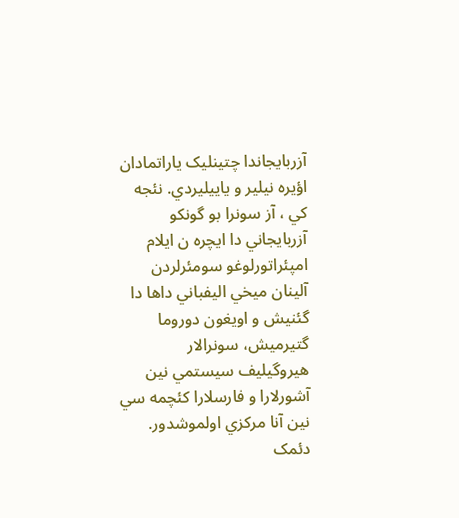آزربايجاندا چتينليک ياراتمادان اؤيره نيلير و ياييليردي. نئجه کي ، آز سونرا بو گونکو آزربايجاني دا ايچره ن ايلام امپئراتورلوغو سومئرلردن آلينان ميخي اليفباني داها دا گئنيش و اويغون دوروما گتيرميش، سونرالار هيروگيليف سيستمي نين آشورلارا و فارسلارا کئچمه سي نين آنا مرکزي اولموشدور. دئمک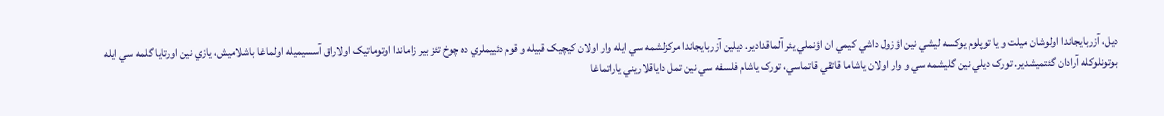ديل، آزربايجاندا اولوشان ميلت و يا توپلوم يوکسه ليشي نين اؤزول داشي کيمي ان اؤنملي يئر آلماقدادير. ديلين آزربايجاندا مرکزلشمه سي ايله وار اولان کيچيک قبيله و قوم دئييملري ده چوخ تئز بير زاماندا اوتوماتيک اولاراق آسسيميله اولماغا باشلاميش، يازي نين اورتايا گلمه سي ايله بوتونلوکله آرادان گئتميشدير. تورک ديلي نين گليشمه سي و وار اولان ياشاما قاتقي قاتماسي، تورک ياشام فلسفه سي نين تمل داياقلاريني ياراتماغا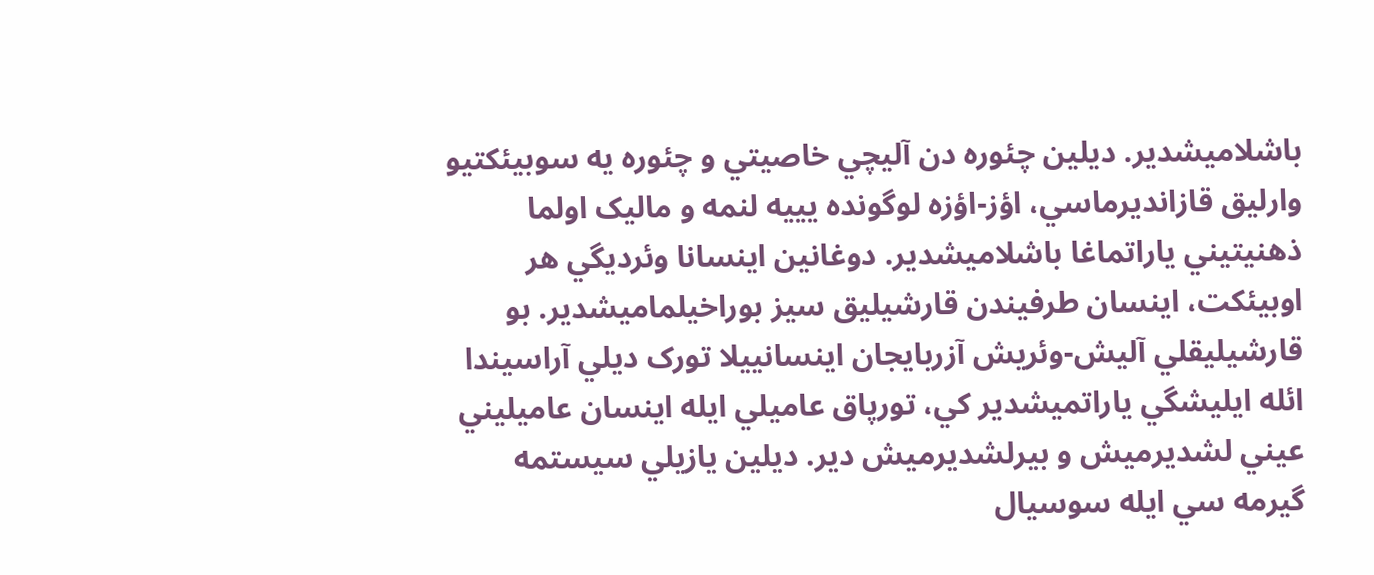باشلاميشدير. ديلين چئوره دن آليچي خاصيتي و چئوره يه سوبيئکتيو وارليق قازانديرماسي، اؤز-اؤزه لوگونده يييه لنمه و ماليک اولما ذهنيتيني ياراتماغا باشلاميشدير. دوغانين اينسانا وئرديگي هر اوبيئکت، اينسان طرفيندن قارشيليق سيز بوراخيلماميشدير. بو قارشيليقلي آليش-وئريش آزربايجان اينسانييلا تورک ديلي آراسيندا ائله ايليشگي ياراتميشدير کي، تورپاق عاميلي ايله اينسان عاميليني عيني لشديرميش و بيرلشديرميش دير. ديلين يازيلي سيستمه گيرمه سي ايله سوسيال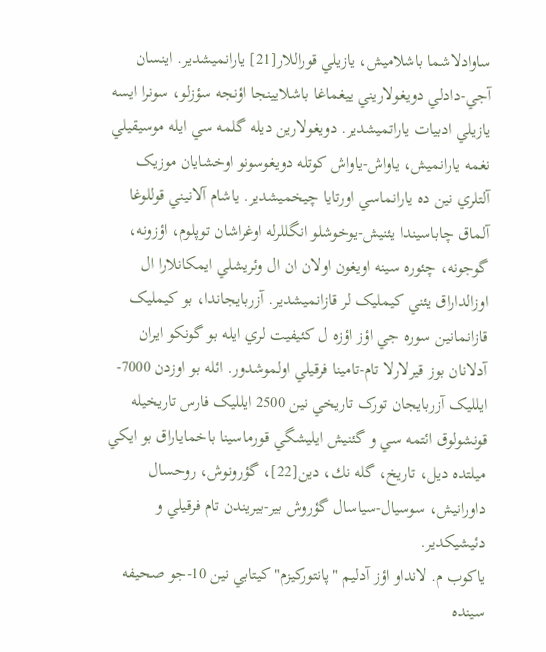ساوادلاشما باشلاميش، يازيلي قوراللار[21] يارانميشدير. اينسان آجي-دادلي دويغولاريني ييغماغا باشلايينجا اؤنجه سؤزلو، سونرا ايسه يازيلي ادبيات ياراتميشدير. دويغولارين ديله گلمه سي ايله موسيقيلي نغمه يارانميش، ياواش-ياواش کوتله دويغوسونو اوخشايان موزيک آلتلري نين ده يارانماسي اورتايا چيخميشدير. ياشام آلانيني قوللوغا آلماق چاباسيندا يئنيش-يوخوشلو انگللرله اوغراشان توپلوم، اؤزونه، گوجونه، چئوره سينه اويغون اولان ان ال وئريشلي ايمکانلارا ال اوزالداراق يئني کيمليک لر قازانميشدير. آزربايجاندا، بو کيمليک قازانمانين سوره جي اؤز اؤزه ل کئيفيت لري ايله بو گونکو ايران آدلانان بوز قيرلارلا تام-تامينا فرقيلي اولموشدور. ائله بو اوزدن 7000-ايلليک آزربايجان تورک تاريخي نين 2500 ايلليک فارس تاريخيله قونشولوق ائتمه سي و گئنيش ايليشگي قورماسينا باخماياراق بو ايکي ميلتده ديل، تاريخ، گله نك، دين[22]، گؤرونوش، روحسال داورانيش، سوسيال-سياسال گؤروش بير-بيريندن تام فرقيلي و دئيشيکدير.
ياكوب م. لانداو اؤز آدليم "پانتورکيزم" کيتابي نين 10-جو صحيفه سينده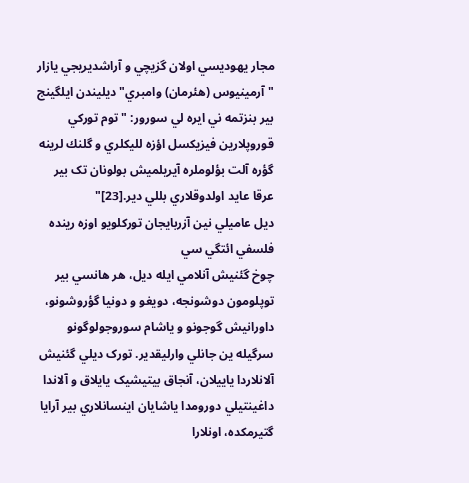مجار يهوديسي اولان گزيچي و آراشديريجي يازار "آرمينيوس (هئرمان) وامبري" ديليندن ايلگينج بير بنزتمه ني ايره لي سورور: "توم تورکي قوروپلارين فيزيکسل اؤزه لليکلري و گلنك لرينه گؤره آلت بؤلوملره آيريلميش بولونان تک بير عرقا عايد اولدوقلاري بللي دير.[23]"
ديل عاميلي نين آزربايجان تورکلويو اوزه رينده فلسفي ائتگي سي
چوخ گئنيش آنلامي ايله ديل، هر هانسي بير توپلومون دوشونجه، دويغو و دونيا گؤروشونو، داورانيش گوجونو و ياشام سوروجولوگونو سرگيله ين جانلي وارليقدير. تورک ديلي گئنيش آلانلاردا ياييلان، آنجاق بيتيشيک يايلاق و آلاندا داغينتيلي دورومدا ياشايان اينسانلاري بير آرايا گتيرمکده، اونلارا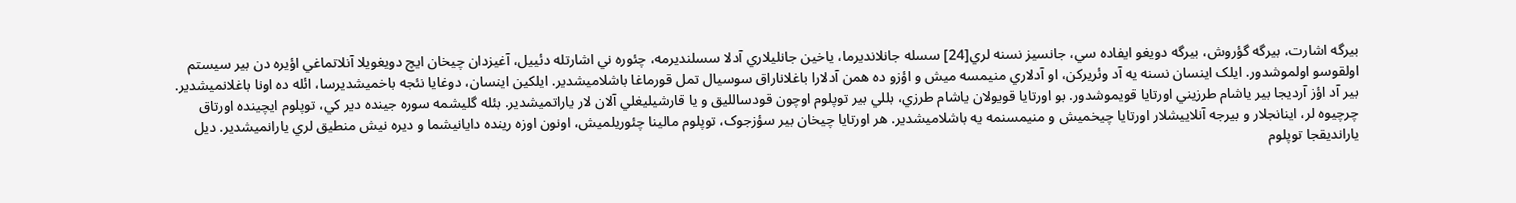بيرگه اشارت، بيرگه گؤروش، بيرگه دويغو ايفاده سي، جانسيز نسنه لري[24] سسله جانلانديرما، ياخين جانليلاري آدلا سسلنديرمه، چئوره ني اشارتله دئييل، آغيزدان چيخان ايچ دويغويلا آنلاتماغي اؤيره دن بير سيستم اولقوسو اولموشدور. ايلک اينسان نسنه يه آد وئريرکن، او آدلاري منيمسه ميش و اؤزو ده همن آدلارا باغلاناراق سوسيال تمل قورماغا باشلاميشدير. ايلکين اينسان، دوغايا نئجه باخميشديرسا، ائله ده اونا باغلانميشدير. بير آد اؤز آرديجا بير ياشام طرزيني اورتايا قويموشدور. بو اورتايا قويولان ياشام طرزي، بللي بير توپلوم اوچون قودسالليق و يا قارشيليغلي آلان لار ياراتميشدير. بئله گليشمه سوره جينده دير کي، توپلوم ايچينده اورتاق چرچيوه لر، اينانجلار و بيرجه آنلاييشلار اورتايا چيخميش و منيمسنمه يه باشلاميشدير. هر اورتايا چيخان بير سؤزجوک، توپلوم مالينا چئوريلميش، اونون اوزه رينده دايانيشما و ديره نيش منطيق لري يارانميشدير. ديل يارانديقجا توپلوم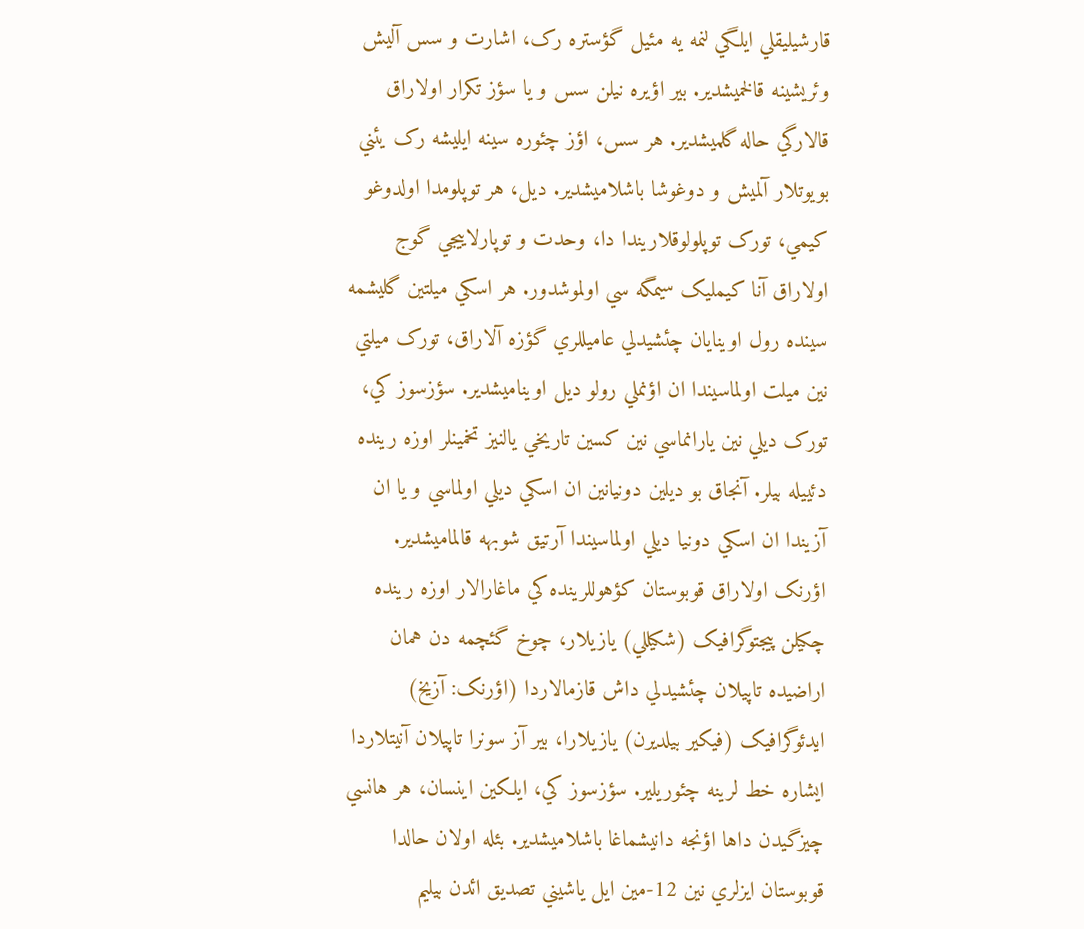قارشيليقلي ايلگي لنمه يه مئيل گؤستره رک، اشارت و سس آليش وئريشينه قالخميشدير. بير اؤيره نيلن سس و يا سؤز تکرار اولاراق قالارگي حاله گلميشدير. هر سس، اؤز چئوره سينه ايليشه رک يئني بويوتلار آلميش و دوغوشا باشلاميشدير. ديل، هر توپلومدا اولدوغو کيمي، تورک توپلولوقلاريندا دا، وحدت و توپارلاييجي گوج اولاراق آنا کيمليک سيمگه سي اولموشدور. هر اسکي ميلتين گليشمه سينده رول اوينايان چئشيدلي عاميللري گؤزه آلاراق، تورک ميلتي نين ميلت اولماسيندا ان اؤنملي رولو ديل اويناميشدير. سؤزسوز کي، تورک ديلي نين يارانماسي نين کسين تاريخي يالنيز تخمينلر اوزه رينده دئييله بيلر. آنجاق بو ديلين دونيانين ان اسکي ديلي اولماسي و يا ان آزيندا ان اسکي دونيا ديلي اولماسيندا آرتيق شوبهه قالماميشدير. اؤرنک اولاراق قوبوستان کؤهوللرينده کي ماغارالار اوزه رينده چکيلن پيجتوگرافيک (شکيللي) يازيلار، چوخ گئچمه دن همان اراضيده تاپيلان چئشيدلي داش قازمالاردا (اؤرنک: آزيخ) ايدئوگرافيک (فيکير بيلديرن) يازيلارا، بير آز سونرا تاپيلان آنيتلاردا ايشاره خط لرينه چئوريلير. سؤزسوز کي، ايلکين اينسان، هر هانسي چيزگيدن داها اؤنجه دانيشماغا باشلاميشدير. بئله اولان حالدا قوبوستان ايزلري نين 12-مين ايل ياشيني تصديق ائدن بيليم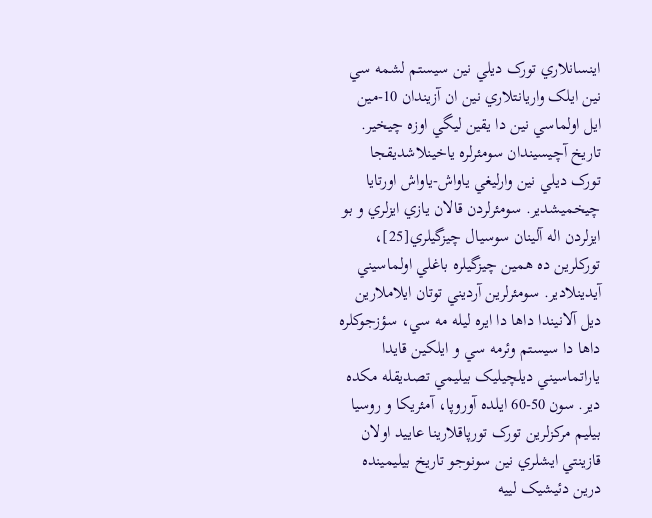اينسانلاري تورک ديلي نين سيستم لشمه سي نين ايلک واريانتلاري نين ان آزيندان 10-مين ايل اولماسي نين دا يقين ليگي اوزه چيخير. تاريخ آچيسيندان سومئرلره ياخينلاشديقجا تورک ديلي نين وارليغي ياواش-ياواش اورتايا چيخميشدير. سومئرلردن قالان يازي ايزلري و بو ايزلردن اله آلينان سوسيال چيزگيلري[25]، تورکلرين ده همين چيزگيلره باغلي اولماسيني آيدينلادير. سومئرلرين آرديني توتان ايلاملارين ديل آلانيندا داها دا ايره ليله مه سي، سؤزجوکلره داها دا سيستم وئرمه سي و ايلکين قايدا ياراتماسيني ديلچيليک بيليمي تصديقله مکده دير. سون 50-60 ايلده آوروپا، آمئريکا و روسيا بيليم مرکزلرين تورک تورپاقلارينا عاييد اولان قازينتي ايشلري نين سونوجو تاريخ بيليمينده درين دئيشيک لييه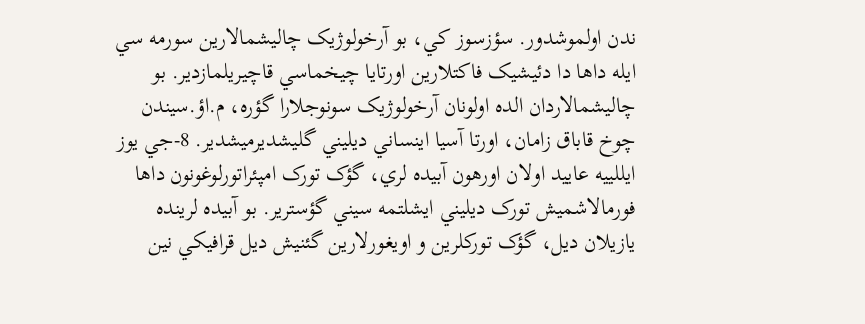ندن اولموشدور. سؤزسوز کي، بو آرخولوژيک چاليشمالارين سورمه سي ايله داها دا دئيشيک فاکتلارين اورتايا چيخماسي قاچيريلمازدير. بو چاليشمالاردان الده اولونان آرخولوژيک سونوجلارا گؤره، م.اؤ.سيندن چوخ قاباق زامان، اورتا آسيا اينساني ديليني گليشديرميشدير. 8-جي يوز ايللييه عاييد اولان اورهون آبيده لري، گؤک تورک امپئراتورلوغونون داها فورمالاشميش تورک ديليني ايشلتمه سيني گؤسترير. بو آبيده لرينده يازيلان ديل، گؤک تورکلرين و اويغورلارين گئنيش ديل قرافيکي نين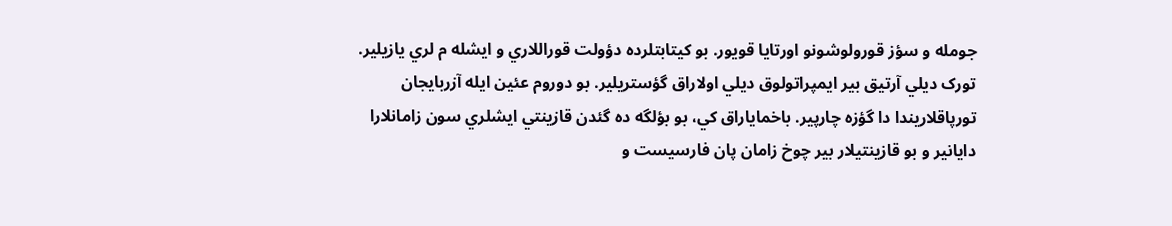جومله و سؤز قورولوشونو اورتايا قويور. بو کيتابتلرده دؤولت قوراللاري و ايشله م لري يازيلير. تورک ديلي آرتيق بير ايمپراتولوق ديلي اولاراق گؤستريلير. بو دوروم عئين ايله آزربايجان تورپاقلاريندا دا گؤزه چارپير. باخماياراق کي، بو بؤلگه ده گئدن قازينتي ايشلري سون زامانلارا دايانير و بو قازينتيلار بير چوخ زامان پان فارسيست و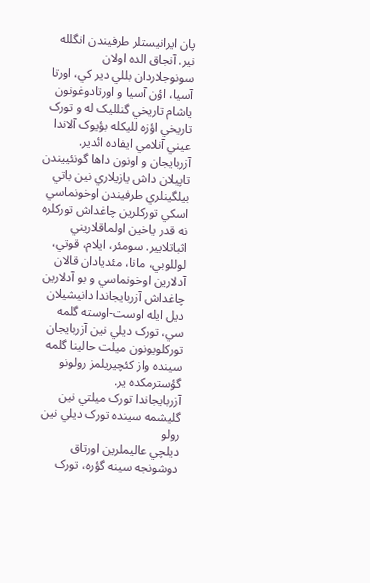پان ايرانيستلر طرفيندن انگلله نير. آنجاق الده اولان سونوجلاردان بللي دير کي، اورتا آسيا، اؤن آسيا و اورتادوغونون ياشام تاريخي گنلليک له و تورک تاريخي اؤزه لليکله بؤيوک آلاندا عيني آنلامي ايفاده ائدير. آزربايجان و اونون داها گونئييندن تاپيلان داش يازيلاري نين باتي بيلگينلري طرفيندن اوخونماسي اسکي تورکلرين چاغداش تورکلره نه قدر ياخين اولماقلاريني اثباتلايير. سومئر، ايلام، قوتي، لوللوبي، مانا، مئديادان قالان آدلارين اوخونماسي و بو آدلارين چاغداش آزربايجاندا دانيشيلان ديل ايله اوست-اوسته گلمه سي، تورک ديلي نين آزربايجان تورکلويونون ميلت حالينا گلمه سينده واز کئچيريلمز رولونو گؤسترمکده ير.
آزربايجاندا تورک ميلتي نين گليشمه سينده تورک ديلي نين رولو
ديلچي عاليملرين اورتاق دوشونجه سينه گؤره، تورک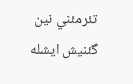تئرمئني نين گئنيش ايشله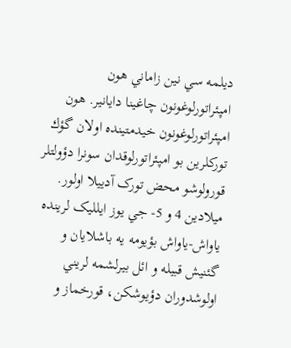ديلمه سي نين زاماني هون امپئراتورلوغونون چاغينا دايانير. هون امپئراتورلوغونون خيدمتينده اولان گؤك توركلرين بو امپئراتورلوقدان سونرا دؤولتلر قورولوشو محض تورک آدييلا اولور.
ميلادين 4 و 5- جي يوز ايلليک لرينده ياواش-ياواش بؤيومه يه باشلايان و گئنيش قبيله و ائل بيرلشمه لريني اولوشدوران دؤيوشکن، قورخماز و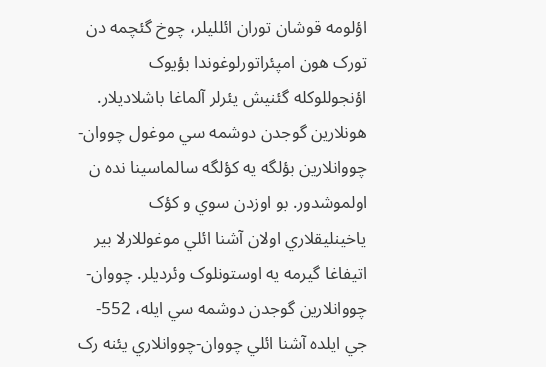اؤلومه قوشان توران ائلليلر، چوخ گئچمه دن تورک هون امپئراتورلوغوندا بؤيوک اؤنجوللوکله گئنيش يئرلر آلماغا باشلاديلار. هونلارين گوجدن دوشمه سي موغول چووان-چووانلارين بؤلگه يه کؤلگه سالماسينا نده ن اولموشدور. بو اوزدن سوي و کؤک ياخينليقلاري اولان آشنا ائلي موغوللارلا بير اتيفاغا گيرمه يه اوستونلوک وئرديلر. چووان-چووانلارين گوجدن دوشمه سي ايله، 552-جي ايلده آشنا ائلي چووان-چووانلاري يئنه رک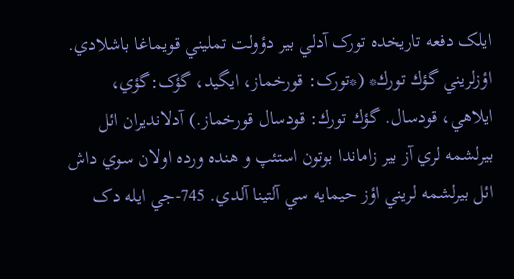ايلک دفعه تاريخده تورک آدلي بير دؤولت تمليني قويماغا باشلادي. اؤزلريني گؤك تورك* (*تورک: قورخماز، ايگيد، گؤک:گؤي، ايلاهي، قودسال. گؤك تورك: قودسال قورخماز.) آدلانديران ائل بيرلشمه لري آز بير زاماندا بوتون استئپ و هنده ورده اولان سوي داش ائل بيرلشمه لريني اؤز حيمايه سي آلتينا آلدي. 745-جي ايله دک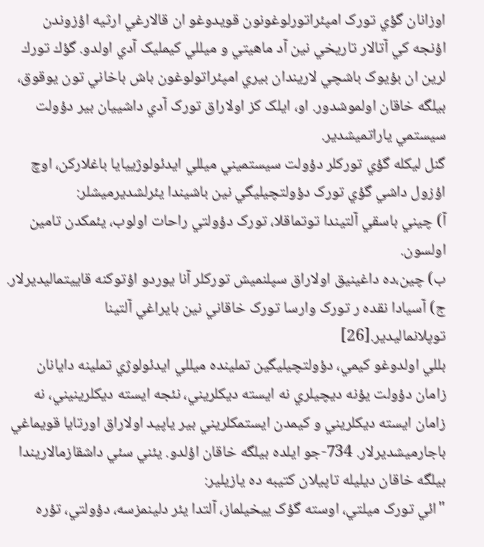اوزانان گؤي تورک امپئراتورلوغونون قويدوغو ان قالارغي ارثيه اؤزوندن اؤنجه کي آتالار تاريخي نين آد ماهيتي و ميللي کيمليک آدي اولدو. گؤك تورك لرين ان بؤيوک باشچي لاريندان بيري امپئراتولوغون باش باخاني تون يوقوق، بيلگه خاقان اولموشدور. او، ايلک کز اولاراق تورک آدي داشييان بير دؤولت سيستمي ياراتميشدير.
گنل ليکله گؤي تورکلر دؤولت سيستميني ميللي ايدئولوژييايا باغلارکن، اوچ اؤزول داشي گؤي تورک دؤولتچيليگي نين باشيندا يئرلشديرميشلر:
آ) چيني باسقي آلتيندا توتماقلا، تورک دؤولتي راحات اولوب، يئمکدن تامين اولسون.
ب) چين،ده داغينيق اولاراق سپلنميش تورکلر آنا يوردو اؤتوکنه قاييتماليديرلار.
ج) آسيادا نقده ر تورک وارسا تورک خاقاني نين بايراغي آلتينا توپلانماليدير.[26]
بللي اولدوغو کيمي، دؤولتچيليگين تملينده ميللي ايدئولوژي تملينه دايانان زامان دؤولت يؤنه ديچيلري نه ايسته ديکلريني، نئجه ايسته ديکلرينيني، نه زامان ايسته ديکلريني و کيمدن ايستمکلريني بير ياپيد اولاراق اورتايا قويماغي باجارميشديرلار. 734-جو ايلده بيلگه خاقان اؤلدو. يئني سئي داشقازمالاريندا بيلگه خاقان ديليله تاپيلان کتيبه ده يازيلير:
"ائي تورک ميلتي، اوسته گؤک ييخيلماز، آلتدا يئر دلينمزسه، دؤولتي، تؤره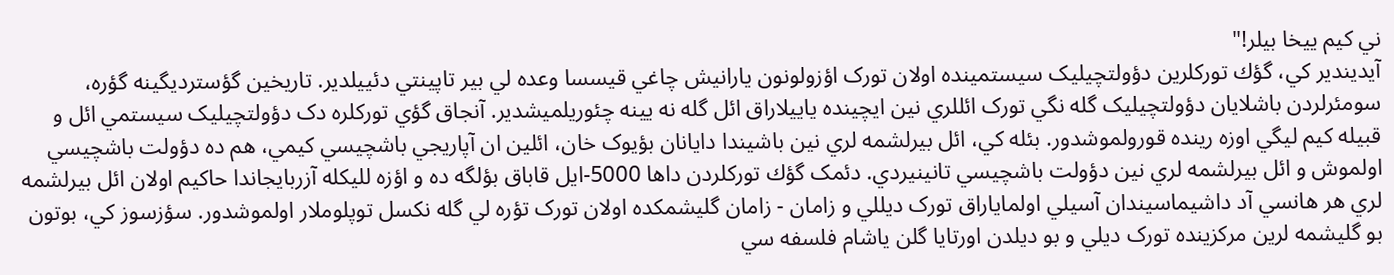ني کيم ييخا بيلر!"
آيديندير کي، گؤك توركلرين دؤولتچيليک سيستمينده اولان تورک اؤزولونون يارانيش چاغي قيسسا وعده لي بير تاپينتي دئييلدير. تاريخين گؤسترديگينه گؤره، سومئرلردن باشلايان دؤولتچيليک گله نگي تورک ائللري نين ايچينده ياييلاراق ائل گله نه يينه چئوريلميشدير. آنجاق گؤي تورکلره دک دؤولتچيليک سيستمي ائل و قبيله كيم ليگي اوزه رينده قورولموشدور. بئله کي، ائل بيرلشمه لري نين باشيندا دايانان بؤيوک خان، ائلين ان آپاريجي باشچيسي کيمي، هم ده دؤولت باشچيسي اولموش و ائل بيرلشمه لري نين دؤولت باشچيسي تانينيردي. دئمک گؤك توركلردن داها 5000-ايل قاباق بؤلگه ده و اؤزه لليکله آزربايجاندا حاکيم اولان ائل بيرلشمه لري هر هانسي آد داشيماسيندان آسيلي اولماياراق تورک ديللي و زامان - زامان گليشمکده اولان تورک تؤره لي گله نكسل توپلوملار اولموشدور. سؤزسوز کي، بوتون بو گليشمه لرين مرکزينده تورک ديلي و بو ديلدن اورتايا گلن ياشام فلسفه سي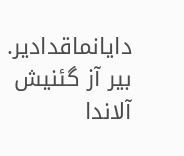دايانماقدادير. بير آز گئنيش آلاندا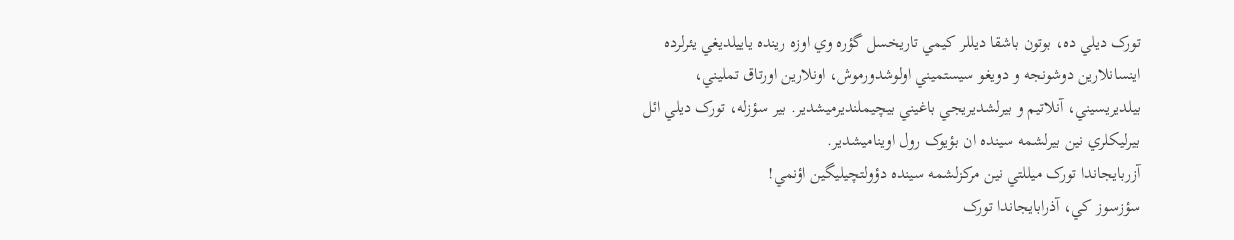تورک ديلي ده، بوتون باشقا ديللر کيمي تاريخسل گؤره وي اوزه رينده ياييلديغي يئرلرده اينسانلارين دوشونجه و دويغو سيستميني اولوشدورموش، اونلارين اورتاق تمليني، بيلديريسيني، آنلاتيم و بيرلشديريجي باغيني بيچيملنديرميشدير. بير سؤزله، تورک ديلي ائل بيرليکلري نين بيرلشمه سينده ان بؤيوک رول اويناميشدير.
آزربايجاندا تورک ميللتي نين مرکزلشمه سينده دؤولتچيليگين اؤنمي!
سؤزسوز کي، آذرابايجاندا تورک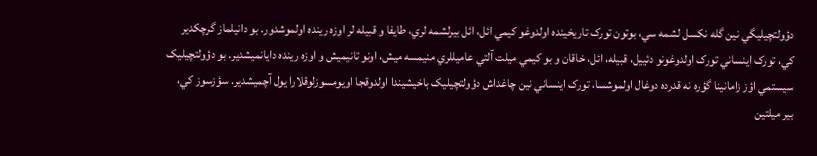دؤولتچيليگي نين گله نكسل لشمه سي، بوتون تورک تاريخينده اولدوغو کيمي ائل، ائل بيرلشمه لري، طايفا و قبيله لر اوزه رينده اولموشدور. بو دانيلماز گرچکدير کي، تورک اينساني تورک اولدوغونو دئييل، قبيله، ائل، خاقان و بو کيمي ميلت آلتي عاميللري منيمسه ميش، اونو تانيميش و اوزه رينده دايانميشدير. بو دؤولتچيليک سيستمي اؤز زامانينا گؤره نه قدرده دوغال اولموشسا، تورک اينساني نين چاغداش دؤولتچيليک باخيشيندا اولدوقجا اويومسوزلوقلارا يول آچميشدير. سؤزسوز کي، بير ميلتين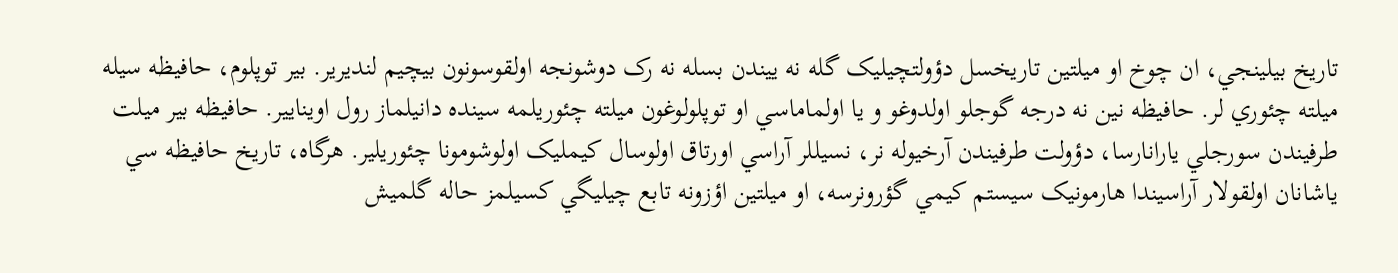تاريخ بيلينجي، ان چوخ او ميلتين تاريخسل دؤولتچيليک گله نه ييندن بسله نه رک دوشونجه اولقوسونون بيچيم لنديرير. بير توپلوم، حافيظه سيله ميلته چئوري لر. حافيظه نين نه درجه گوجلو اولدوغو و يا اولماماسي او توپلولوغون ميلته چئوريلمه سينده دانيلماز رول اوينايير. حافيظه بير ميلت طرفيندن سورجلي يارانارسا، دؤولت طرفيندن آرخيوله نر، نسيللر آراسي اورتاق اولوسال کيمليک اولوشومونا چئوريلير. هرگاه، تاريخ حافيظه سي ياشانان اولقولار آراسيندا هارمونيک سيستم کيمي گؤرونرسه، او ميلتين اؤزونه تابع چيليگي کسيلمز حاله گلميش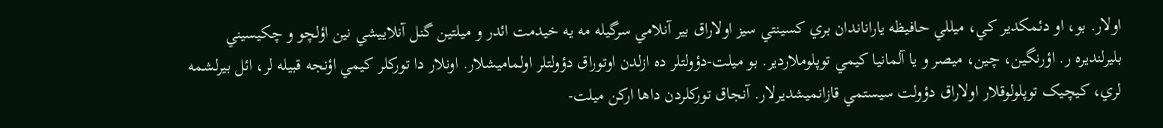اولار. بو، او دئمکدير کي، ميللي حافيظه ياراناندان بري کسينتي سيز اولاراق بير آنلامي سرگيله مه يه خيدمت ائدر و ميلتين گنل آنلاييشي نين اؤلچو و چکيسيني بليرلنديره ر. اؤرنگين، چين، ميصر و يا آلمانيا کيمي توپلوملاردير. بو ميلت-دؤولتلر ده ازلدن اوتوراق دؤولتلر اولماميشلار. اونلار دا تورکلر کيمي اؤنجه قبيله لر، ائل بيرلشمه لري، کيچيک توپلولوقلار اولاراق دؤولت سيستمي قازانميشديرلار. آنجاق تورکلردن داها ارکن ميلت-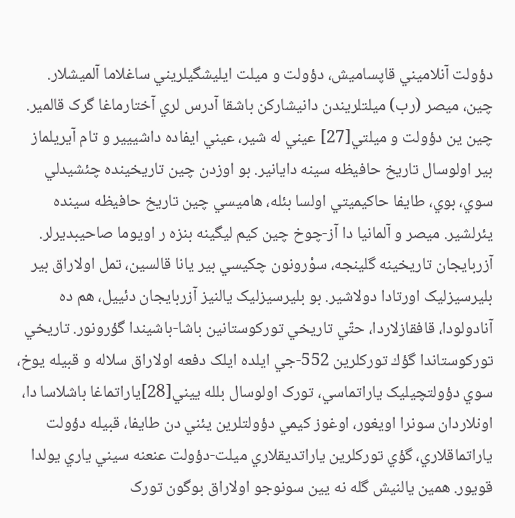دؤولت آنلاميني قاپساميش، دؤولت و ميلت ايليشگيلريني ساغلاما آلميشلار. چين، ميصر (رب) ميلتلريندن دانيشارکن باشقا آدرس لري آختارماغا گرک قالمير. چين ين دؤولت و ميلتي[27] عيني له شير، عيني ايفاده داشييير و تام آيريلماز بير اولوسال تاريخ حافيظه سينه دايانير. بو اوزدن چين تاريخينده چئشيدلي سوي، بوي، طايفا حاکيميتي اولسا بئله، هاميسي چين تاريخ حافيظه سينده يئرلشير. ميصر و آلمانيا دا آز-چوخ چين کيم ليگينه بنزه ر اويوما صاحيبديرلر. آزربايجان تاريخينه گلينجه، سوْرونون چکيسي بير يانا قالسين، تمل اولاراق بير بليرسيزليک اورتادا دولاشير. بو بليرسيزليک يالنيز آزربايجان دئييل، هم ده آنادولودا، قافقازلاردا، حتّي تاريخي تورکوستانين باشا-باشيندا گؤرونور. تاريخي تورکوستاندا گؤك توركلرين 552-جي ايلده ايلک دفعه اولاراق سلاله و قبيله يوخ، سوي دؤولتچيليک ياراتماسي، تورک اولوسال بلله ييني[28]ياراتماغا باشلاسا دا، اونلاردان سونرا اويغور، اوغوز کيمي دؤولتلرين يئني دن طايفا، قبيله دؤولت ياراتماقلاري، گؤي تورکلرين ياراتديقلاري ميلت-دؤولت عنعنه سيني ياري يولدا قويور. همين يالنيش گله نه يين سونوجو اولاراق بوگون تورک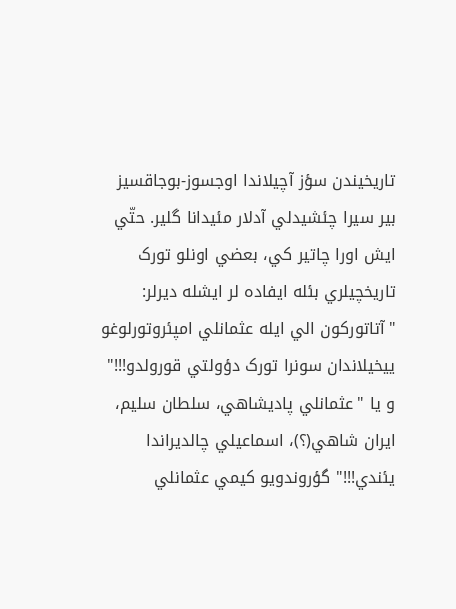تاريخيندن سؤز آچيلاندا اوجسوز-بوجاقسيز بير سيرا چئشيدلي آدلار مئيدانا گلير. حتّي ايش اورا چاتير کي، بعضي اونلو تورک تاريخچيلري بئله ايفاده لر ايشله ديرلر: "آتاتورکون الي ايله عثمانلي امپئروتورلوغو ييخيلاندان سونرا تورک دؤولتي قورولدو!!!" و يا "عثمانلي پاديشاهي، سلطان سليم، ايران شاهي(؟)، اسماعيلي چالديراندا يئندي!!!" گؤروندويو کيمي عثمانلي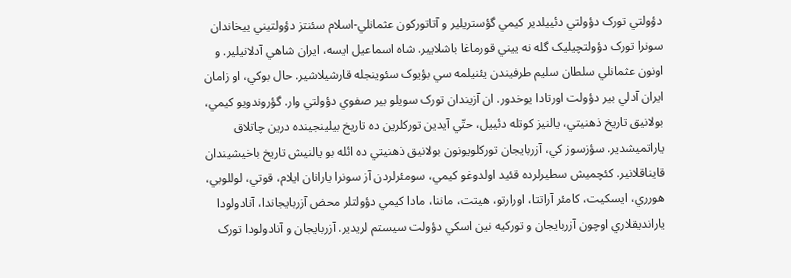دؤولتي تورک دؤولتي دئييلدير کيمي گؤستريلير و آتاتورکون عثمانلي-اسلام سئنتز دؤولتيني ييخاندان سونرا تورک دؤولتچيليک گله نه ييني قورماغا باشلايير. شاه اسماعيل ايسه، ايران شاهي آدلانيلير. و اونون عثمانلي سلطان سليم طرفيندن يئنيلمه سي بؤيوک سئوينجله قارشيلاشير. حال بوکي، او زامان ايران آدلي بير دؤولت اورتادا يوخدور. ان آزيندان تورک سويلو بير صفوي دؤولتي وار. گؤروندويو کيمي، بولانيق تاريخ ذهنيتي، يالنيز کوتله دئييل، حتّي آيدين تورکلرين ده تاريخ بيلينجينده درين چاتلاق ياراتميشدير. سؤزسوز کي، آزربايجان تورکلويونون بولانيق ذهنيتي ده ائله بو يالنيش تاريخ باخيشيندان قايناقلانير. کئچميش سطيرلرده قئيد اولدوغو کيمي، سومئرلردن آز سونرا يارانان ايلام، قوتي، لوللوبي، هورري، ايسکيت، کامئر آراتتا، اورارتو، هيتت، ماننا، مادا کيمي دؤولتلر محض آزربايجاندا، آنادولودا يارانديقلاري اوچون آزربايجان و تورکيه نين اسکي دؤولت سيستم لريدير. آزربايجان و آنادولودا تورک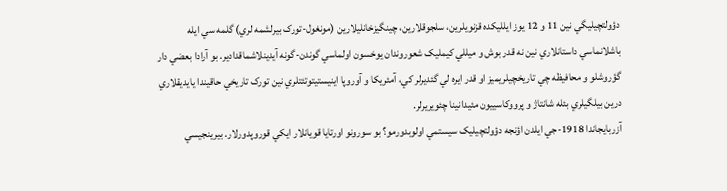دؤولتچيليگي نين 11 و 12 يوز ايلليكده قزنويلرين، سلجوقلارين، چينگيزخانليلارين (مونغول-تورک بيرلشمه لري) گلمه سي ايله باشلانماسي داستانلاري نين نه قدر بوش و ميللي کيمليک شعوروندان يوخسون اولماسي گوندن-گونه آيدينلاشماقدادير. بو آرادا بعضي دار گؤروشلو و محافيظه چي تاريخچيلريميز او قدر ايره لي گئديرلر کي، آمئريکا و آوروپا اينيستيتوتئتلري نين تورک تاريخي حاقيندا يايديقلاري درين بيلگيلري بئله شانتاژ و پرووکاسييون مئيدانينا چئويريرلر.
آزربايجاندا 1918-جي ايلدن اؤنجه دؤولتچيليک سيستمي اولوبدورمو؟ بو سورونو اورتايا قويانلار ايکي قوروپدورلار. بيرينجيسي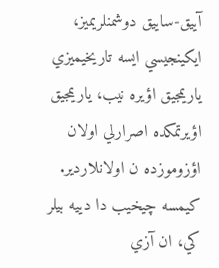آييق-ساييق دوشمنلريميز، ايکينجيسي ايسه تاريخيميزي ياريمجيق اؤيره نيب، ياريمجيق اؤيرتمکده اصرارلي اولان اؤزوموزده ن اولانلاردير. کيمسه چيخيب دا دييه بيلر کي، ان آزي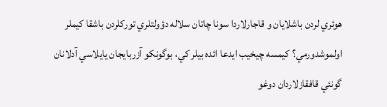هوئري لردن باشلايان و قاجارلاردا سونا چاتان سلاله دؤولتلري تورکلردن باشقا کيملر اولموشدورمي؟ کيمسه چيخيب ايدعا ائده بيلر کي، بوگونکو آزربايجان يايلاسي آدلانان گونئي قافقازلاردان دوغو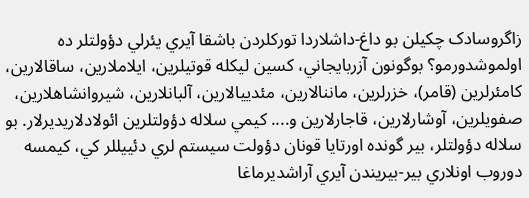زاگروسادک چکيلن بو داغ-داشلاردا تورکلردن باشقا آيري يئرلي دؤولتلر ده اولموشدورمو؟ بوگونون آزربايجاني، کسين ليکله قوتيلرين، ايلاملارين، ساقالارين، کامئرلرين (قامر)، خزرلرين، ماننالارين، مئدييالارين، آلبانلارين، شيروانشاهلارين، صفويلرين، آوشارلارين، قاجارلارين و.... کيمي سلاله دؤولتلرين ائولادلاريديرلار. بو سلاله دؤولتلر، بير گونده اورتايا قونان دؤولت سيستم لري دئييللر کي، کيمسه دوروب اونلاري بير-بيريندن آيري آراشديرماغا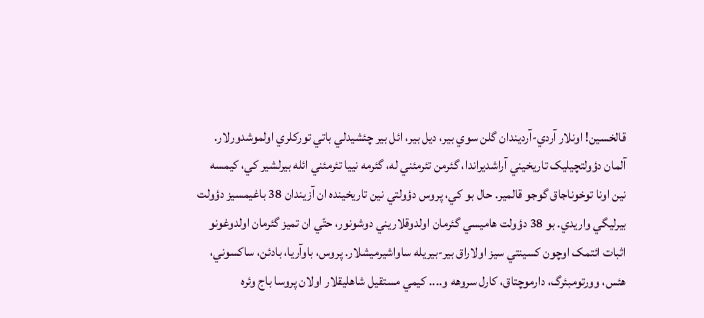قالخسين! اونلار آردي-آرديندان گلن سوي بير، ديل بير، ائل بير چئشيدلي باتي تورکلري اولموشدورلار.
آلمان دؤولتچيليک تاريخيني آراشديراندا، گئرمن تئرمئني له، گئرمه نييا تئرمئني ائله بيرلشير کي، کيمسه نين اونا توخوناجاق گوجو قالمير. حال بو کي، پروس دؤولتي نين تاريخينده ان آزيندان 38 باغيمسيز دؤولت بيرليگي واريدي. بو 38 دؤولت هاميسي گئرمان اولدوقلاريني دوشونور، حتّي ان تميز گئرمان اولدوغونو اثبات ائتمک اوچون کسينتي سيز اولاراق بير-بيريله ساواشيرميشلار. پروس، باوآريا، بادئن، ساکسوني، هئس، وورتومبئرگ، دارموچتاق، کارل سروهه و.... کيمي مستقيل شاهليقلار اولان پروسا باج وئره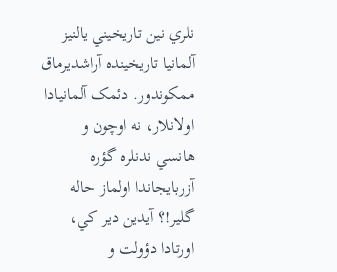نلري نين تاريخيني يالنيز آلمانيا تاريخينده آراشديرماق ممکوندور. دئمک آلمانيادا اولانلار، نه اوچون و هانسي ندنلره گؤره آزربايجاندا اولماز حاله گلير!؟ آيدين دير کي، اورتادا دؤولت و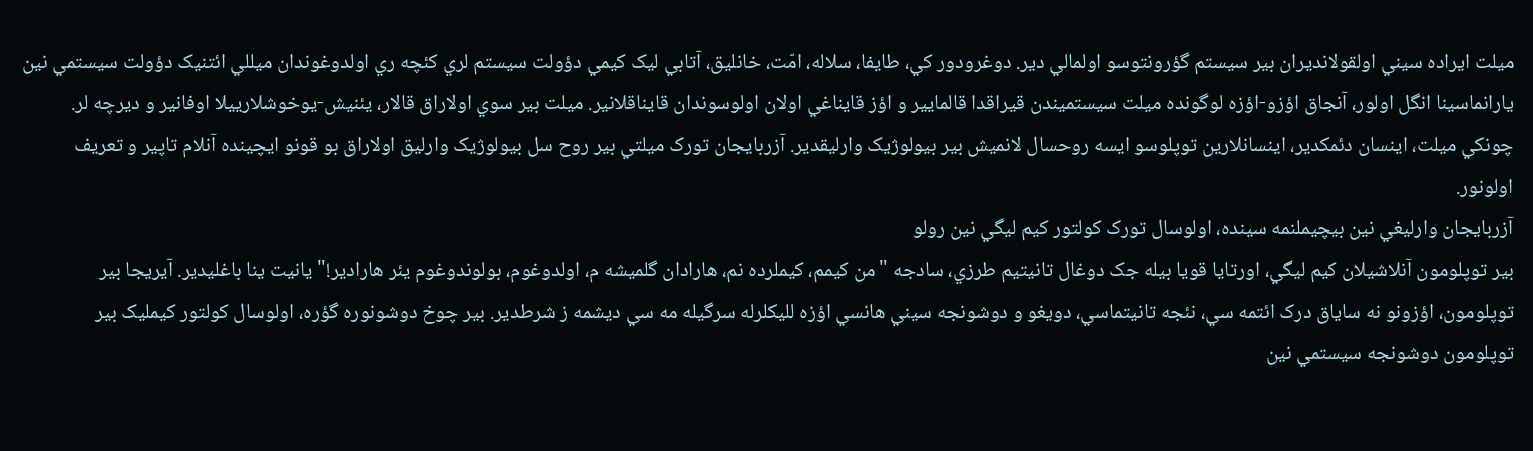ميلت ايراده سيني اولقولانديران بير سيستم گؤرونتوسو اولمالي دير. دوغرودور کي، طايفا، سلاله، امّت، خانليق، آتابي ليک کيمي دؤولت سيستم لري کئچه ري اولدوغوندان ميللي ائتنيک دؤولت سيستمي نين يارانماسينا انگل اولور، آنجاق اؤزو-اؤزه لوگونده ميلت سيستميندن قيراقدا قالمايير و اؤز قايناغي اولان اولوسوندان قايناقلانير. ميلت بير سوي اولاراق قالار، يئنيش-يوخوشلارييلا اوفانير و ديرچه لر. چونکي ميلت، اينسان دئمکدير، اينسانلارين توپلوسو ايسه روحسال لانميش بير بيولوژيک وارليقدير. آزربايجان تورک ميلتي بير روح سل بيولوژيک وارليق اولاراق بو قونو ايچينده آنلام تاپير و تعريف اولونور.
آزربايجان وارليغي نين بيچيملنمه سينده، اولوسال تورک کولتور كيم ليگي نين رولو
بير توپلومون آنلاشيلان کيم ليگي، اورتايا قويا بيله جک دوغال تانيتيم طرزي، سادجه "من کيمم، کيملرده نم، هارادان گلميشه م، اولدوغوم، بولوندوغوم يئر هارادير!" يانيت ينا باغليدير. آيريجا بير توپلومون، اؤزونو نه ساياق درک ائتمه سي، نئجه تانيتماسي، دويغو و دوشونجه سيني هانسي اؤزه لليکلرله سرگيله مه سي ديشمه ز شرطدير. بير چوخ دوشونوره گؤره، اولوسال کولتور کيمليک بير توپلومون دوشونجه سيستمي نين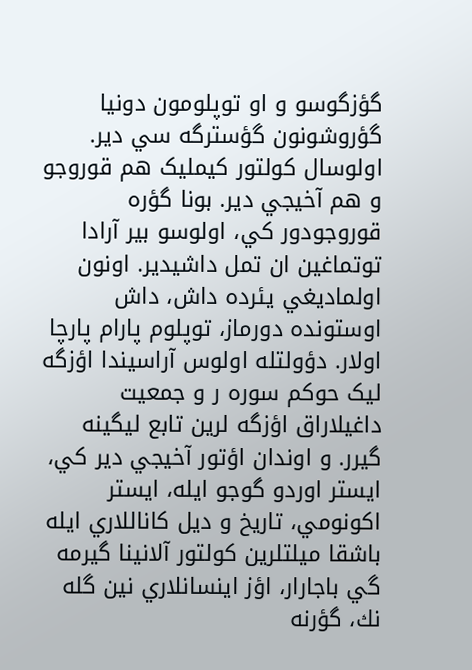گؤزگوسو و او توپلومون دونيا گؤروشونون گؤسترگه سي دير. اولوسال کولتور کيمليک هم قوروجو و هم آخيجي دير. بونا گؤره قوروجودور کي، اولوسو بير آرادا توتماغين ان تمل داشيدير. اونون اولماديغي يئرده داش، داش اوستونده دورماز، توپلوم پارام پارچا اولار. دؤولتله اولوس آراسيندا اؤزگه ليک حوکم سوره ر و جمعيت داغيلاراق اؤزگه لرين تابع ليگينه گيرر. و اوندان اؤتور آخيجي دير کي، ايستر اوردو گوجو ايله، ايستر اکونومي، تاريخ و ديل کاناللاري ايله باشقا ميلتلرين کولتور آلانينا گيرمه گي باجارار، اؤز اينسانلاري نين گله نك، گؤرنه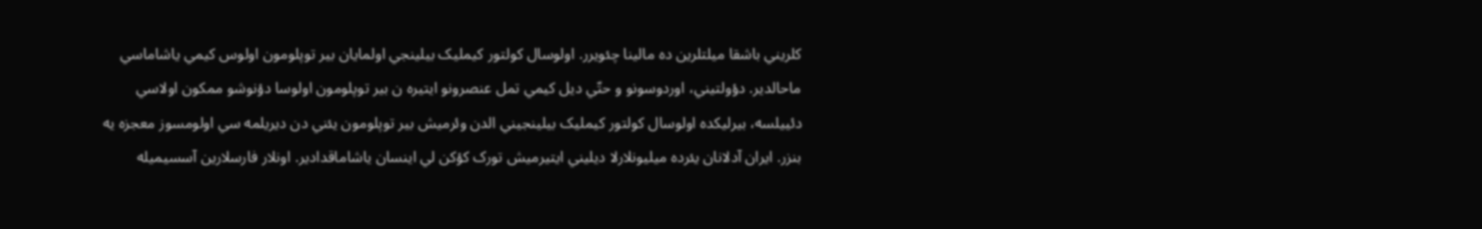کلريني باشقا ميلتلرين ده مالينا چئويرر. اولوسال کولتور کيمليک بيلينجي اولمايان بير توپلومون اولوس کيمي ياشاماسي ماحالدير. دؤولتيني، اوردوسونو و حتّي ديل کيمي تمل عنصرونو ايتيره ن بير توپلومون اولوسا دؤنوشو ممکون اولاسي دئييلسه، بيرليکده اولوسال کولتور کيمليک بيلينجيني الدن وئرميش بير توپلومون يئني دن ديريلمه سي اولومسوز معجزه يه بنزر. ايران آدلانان يئرده ميليونلارلا ديليني ايتيرميش تورک کؤکن لي اينسان ياشاماقدادير. اونلار فارسلارين آسسيميله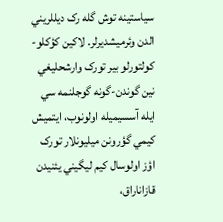سياستينه توش گله رک ديللريني الدن وئرميشديرلر. لاکين کؤکلو-کولتورلو بير تورک وارشحليغي نين گوندن-گونه گوجلنمه سي ايله آسسيميله اولونوب، ايتميش کيمي گؤرونن ميليونلار تورک اؤز اولوسال كيم ليگيني يئنيدن قازاناراق،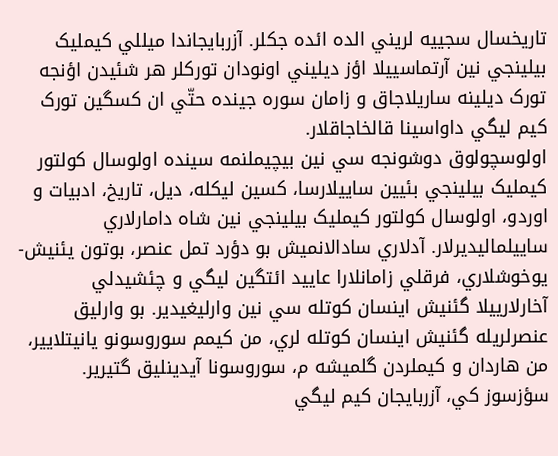تاريخسال سجييه لريني الده ائده جکلر. آزربايجاندا ميللي کيمليک بيلينجي نين آرتماسييلا اؤز ديليني اونودان تورکلر هر شئيدن اؤنجه تورک ديلينه ساريلاجاق و زامان سوره جينده حتّي ان کسگين تورک كيم ليگي داواسينا قالخاجاقلار.
اولوسچولوق دوشونجه سي نين بيچيملنمه سينده اولوسال کولتور کيمليک بيلينجي بئيين ساييلارسا، کسين ليکله، ديل، تاريخ، ادبيات و اوردو، اولوسال کولتور کيمليک بيلينجي نين شاه دامارلاري ساييلماليديرلار. آدلاري سادالانميش بو دؤرد تمل عنصر، بوتون يئنيش-يوخوشلاري، فرقلي زامانلارا عاييد ائتگين ليگي و چئشيدلي آخارلارييلا گئنيش اينسان کوتله سي نين وارليغيدير. بو وارليق عنصرلريله گئنيش اينسان کوتله لري، من کيمم سوروسونو يانيتلايير، من هاردان و کيملردن گلميشه م، سوروسونا آيدينليق گتيرير. سؤزسوز کي، آزربايجان کيم ليگي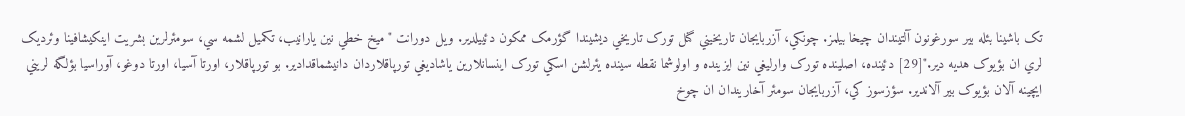تک باشينا بئله بير سورغونون آلتيندان چيخا بيلمز. چونکي، آزربايجان تاريخيني گنل تورک تاريخي ديشيندا گؤرمک ممکون دئييلدير. ويل دورانت "ميخ خطي نين يارانيب، تکميل لشمه سي، سومئرلرين بشريت اينکيشافينا وئرديک لري ان بؤيوک هديه دير."[29] دئينده، اصلينده تورک وارليغي نين ايزينده و اولوشما نقطه سينده يئرلشن اسکي تورک اينسانلارين ياشاديغي تورپاقلاردان دانيشماقدادير. بو تورپاقلار، اورتا آسيا، اورتا دوغو، آوراسيا بؤلگه لريني ايچينه آلان بؤيوک بير آلاندير. سؤزسوز کي، آزربايجان سومئر آخاريندان ان چوخ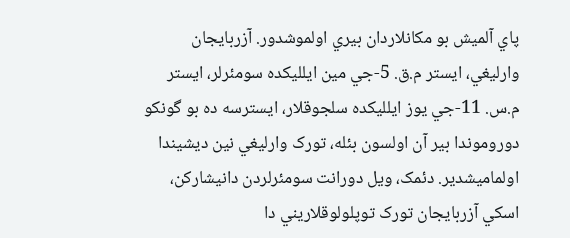پاي آلميش بو مکانلاردان بيري اولموشدور. آزربايجان وارليغي، ايستر م.ق. 5-جي مين ايلليكده سومئرلر، ايستر م.س. 11-جي يوز ايلليكده سلجوقلار، ايسترسه ده بو گونکو دوروموندا بير آن اولسون بئله، تورک وارليغي نين ديشيندا اولماميشدير. دئمک، ويل دورانت سومئرلردن دانيشارکن، اسکي آزربايجان تورک توپلولوقلاريني دا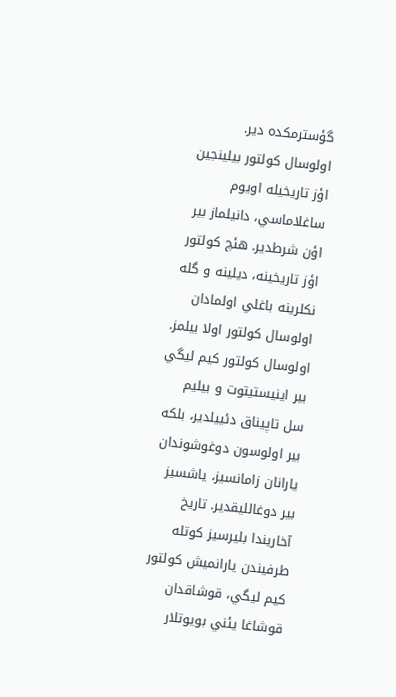گؤسترمکده دير.
اولوسال کولتور بيلينجين اؤز تاريخيله اويوم ساغلاماسي، دانيلماز بير اؤن شرطدير. هئچ کولتور اؤز تاريخينه، ديلينه و گله نكلرينه باغلي اولمادان اولوسال کولتور اولا بيلمز. اولوسال کولتور كيم ليگي بير اينيستيتوت و بيليم سل تاپيناق دئييلدير، بلکه بير اولوسون دوغوشوندان يارانان زامانسيز، ياشسيز بير دوغالليقدير. تاريخ آخاريندا بليرسيز کوتله طرفيندن يارانميش کولتور كيم ليگي، قوشاقدان قوشاغا يئني بويوتلار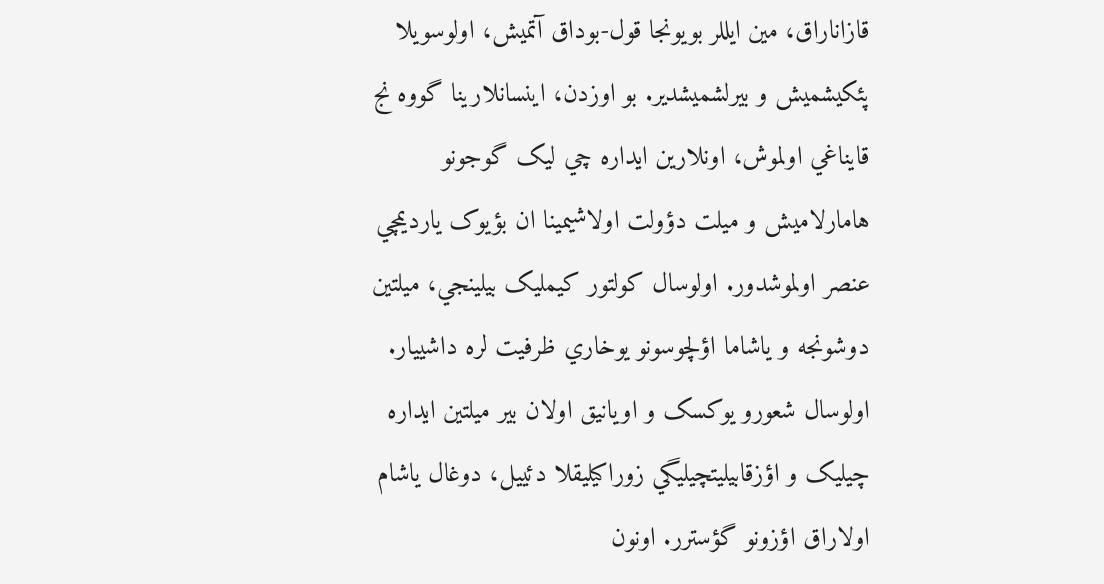قازاناراق، مين ايللر بويونجا قول-بوداق آتميش، اولوسويلا پئکيشميش و بيرلشميشدير. بو اوزدن، اينسانلارينا گووه نج قايناغي اولموش، اونلارين ايداره چي ليک گوجونو هامارلاميش و ميلت دؤولت اولاشيمينا ان بؤيوک يارديمچي عنصر اولموشدور. اولوسال کولتور کيمليک بيلينجي، ميلتين دوشونجه و ياشاما اؤلچوسونو يوخاري ظرفيت لره داشييار. اولوسال شعورو يوکسک و اويانيق اولان بير ميلتين ايداره چيليک و اؤزقابيليتچيليگي زوراکيليقلا دئييل، دوغال ياشام اولاراق اؤزونو گؤسترر. اونون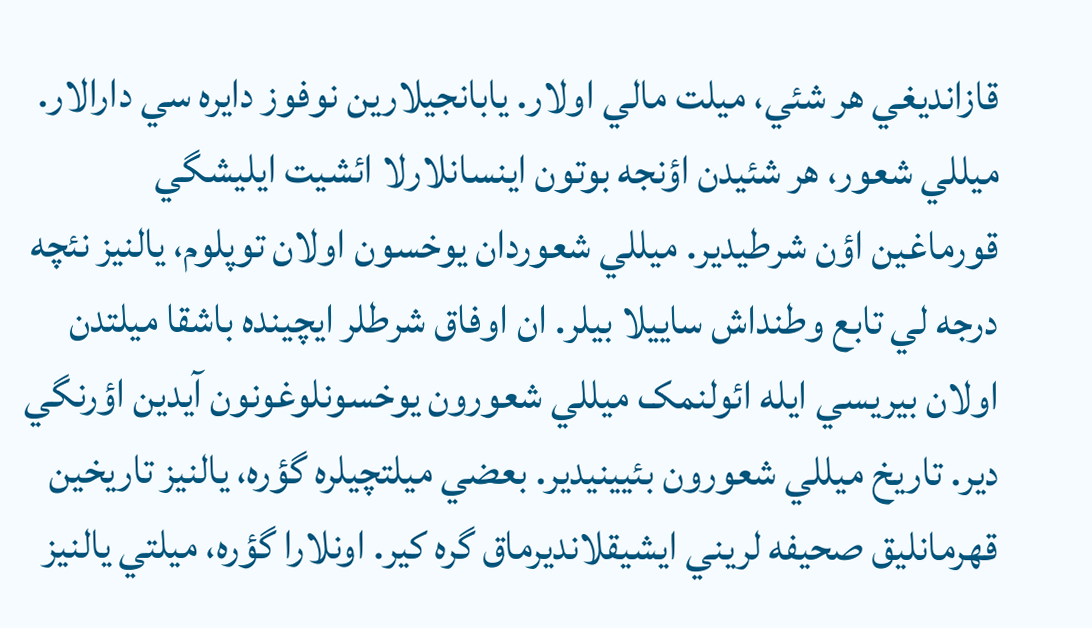قازانديغي هر شئي، ميلت مالي اولار. يابانجيلارين نوفوز دايره سي دارالار. ميللي شعور، هر شئيدن اؤنجه بوتون اينسانلارلا ائشيت ايليشگي قورماغين اؤن شرطيدير. ميللي شعوردان يوخسون اولان توپلوم، يالنيز نئچه درجه لي تابع وطنداش ساييلا بيلر. ان اوفاق شرطلر ايچينده باشقا ميلتدن اولان بيريسي ايله ائولنمک ميللي شعورون يوخسونلوغونون آيدين اؤرنگي دير. تاريخ ميللي شعورون بئيينيدير. بعضي ميلتچيلره گؤره، يالنيز تاريخين قهرمانليق صحيفه لريني ايشيقلانديرماق گره کير. اونلارا گؤره، ميلتي يالنيز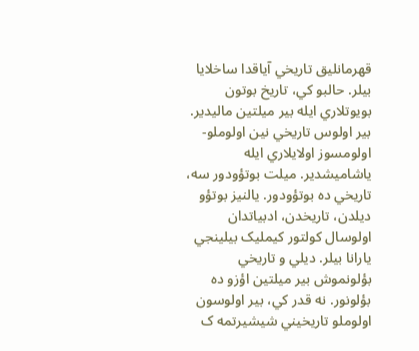قهرمانليق تاريخي آياقدا ساخلايا بيلر. حالبو کي، تاريخ بوتون بويوتلاري ايله بير ميلتين ماليدير. بير اولوس تاريخي نين اولوملو-اولومسوز اولايلاري ايله ياشاميشدير. ميلت بوتؤودور سه، تاريخي ده بوتؤودور. يالنيز بوتؤو ديلدن، تاريخدن، ادبياتدان اولوسال کولتور کيمليک بيلينجي يارانا بيلر. ديلي و تاريخي بؤلونموش بير ميلتين اؤزو ده بؤلونور. نه قدر کي، بير اولوسون اولوملو تاريخيني شيشيرتمه ک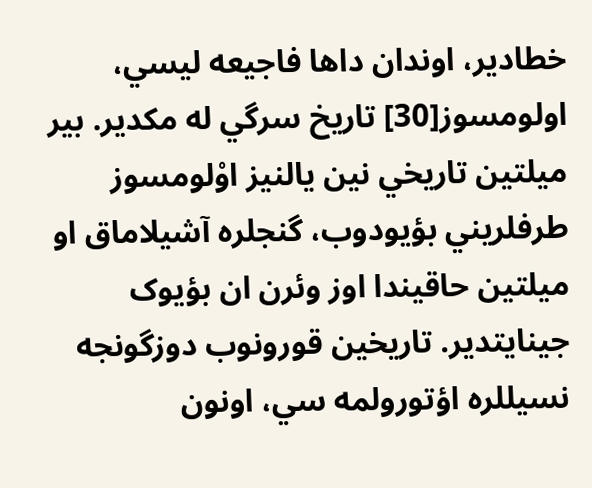خطادير، اوندان داها فاجيعه ليسي، اولومسوز[30] تاريخ سرگي له مکدير. بير ميلتين تاريخي نين يالنيز اوْلومسوز طرفلريني بؤيودوب، گنجلره آشيلاماق او ميلتين حاقيندا اوز وئرن ان بؤيوک جينايتدير. تاريخين قورونوب دوزگونجه نسيللره اؤتورولمه سي، اونون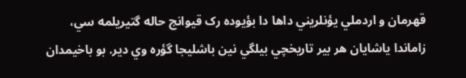قهرمان و اردملي يؤنلريني داها دا بؤيوده رک قيوانج حاله گتيريلمه سي، زاماندا ياشايان هر بير تاريخچي بيلگي نين باشليجا گؤره وي دير. بو باخيمدان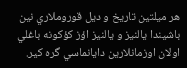هر ميلتين تاريخ و ديل قوروملاري نين باشيندا يالنيز و يالنيز اؤز کؤکونه باغلي اولان اوزمانلارين دايانماسي گره کير.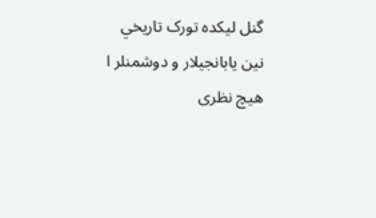گنل ليکده تورک تاريخي نين يابانجيلار و دوشمنلر ا
هیچ نظری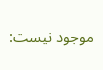موجود نیست: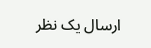ارسال یک نظر